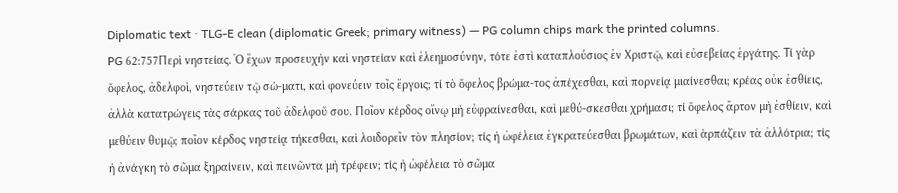Diplomatic text · TLG-E clean (diplomatic Greek; primary witness) — PG column chips mark the printed columns.
PG 62:757Περὶ νηστείας. Ὁ ἔχων προσευχὴν καὶ νηστείαν καὶ ἐλεημοσύνην, τότε ἐστὶ καταπλούσιος ἐν Χριστῷ, καὶ εὐσεβείας ἐργάτης. Τί γὰρ ὄφελος, ἀδελφοὶ, νηστεύειν τῷ σώ-ματι, καὶ φονεύειν τοῖς ἔργοις; τί τὸ ὄφελος βρώμα-τος ἀπέχεσθαι, καὶ πορνείᾳ μιαίνεσθαι; κρέας οὐκ ἐσθίεις, ἀλλὰ κατατρώγεις τὰς σάρκας τοῦ ἀδελφοῦ σου. Ποῖον κέρδος οἴνῳ μὴ εὐφραίνεσθαι, καὶ μεθύ-σκεσθαι χρήμασι; τί ὄφελος ἄρτον μὴ ἐσθίειν, καὶ μεθύειν θυμῷ; ποῖον κέρδος νηστείᾳ τήκεσθαι, καὶ λοιδορεῖν τὸν πλησίον; τίς ἡ ὠφέλεια ἐγκρατεύεσθαι βρωμάτων, καὶ ἁρπάζειν τὰ ἀλλότρια; τίς ἡ ἀνάγκη τὸ σῶμα ξηραίνειν, καὶ πεινῶντα μὴ τρέφειν; τίς ἡ ὠφέλεια τὸ σῶμα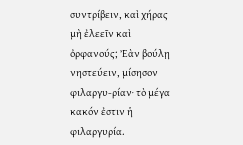συντρίβειν, καὶ χήρας μὴ ἐλεεῖν καὶ ὀρφανούς; Ἐὰν βούλῃ νηστεύειν, μίσησον φιλαργυ-ρίαν· τὸ μέγα κακόν ἐστιν ἡ φιλαργυρία.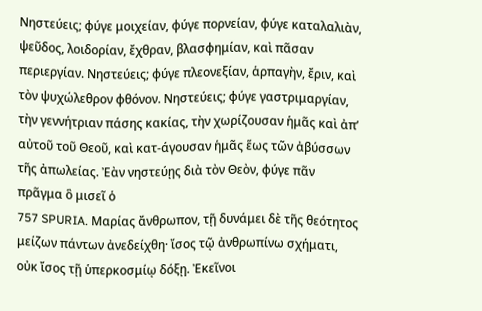Νηστεύεις; φύγε μοιχείαν, φύγε πορνείαν, φύγε καταλαλιὰν, ψεῦδος, λοιδορίαν, ἔχθραν, βλασφημίαν, καὶ πᾶσαν περιεργίαν. Νηστεύεις; φύγε πλεονεξίαν, ἁρπαγὴν, ἔριν, καὶ τὸν ψυχώλεθρον φθόνον. Νηστεύεις; φύγε γαστριμαργίαν, τὴν γεννήτριαν πάσης κακίας, τὴν χωρίζουσαν ἡμᾶς καὶ ἀπ’ αὐτοῦ τοῦ Θεοῦ, καὶ κατ-άγουσαν ἡμᾶς ἕως τῶν ἀβύσσων τῆς ἀπωλείας. Ἐὰν νηστεύῃς διὰ τὸν Θεὸν, φύγε πᾶν πρᾶγμα ὃ μισεῖ ὁ
757 SPURIA. Μαρίας ἄνθρωπον, τῇ δυνάμει δὲ τῆς θεότητος μείζων πάντων ἀνεδείχθη· ἴσος τῷ ἀνθρωπίνω σχήματι, οὐκ ἴσος τῇ ὑπερκοσμίῳ δόξῃ. Ἐκεῖνοι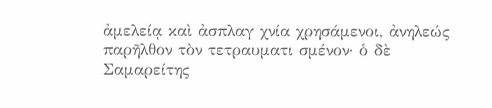ἀμελείᾳ καὶ ἀσπλαγ χνία χρησάμενοι, ἀνηλεώς παρῆλθον τὸν τετραυματι σμένον· ὁ δὲ Σαμαρείτης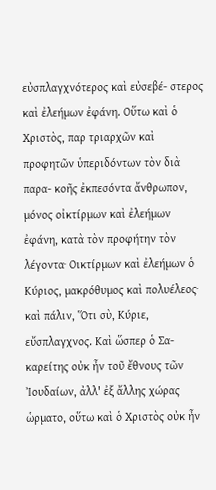εὐσπλαγχνότερος καὶ εὐσεβέ- στερος καὶ ἐλεήμων ἐφάνη. Οὕτω καὶ ὁ Χριστὸς, παρ τριαρχῶν καὶ προφητῶν ὑπεριδόντων τὸν διὰ παρα- κοῆς ἐκπεσόντα ἄνθρωπον, μόνος οἰκτίρμων καὶ ἐλεήμων ἐφάνη, κατὰ τὸν προφήτην τὸν λέγοντα· Οικτίρμων καὶ ἐλεήμων ὁ Κύριος, μακρόθυμος καὶ πολυέλεος· καὶ πάλιν, Ὅτι σὺ, Κύριε, εὔσπλαγχνος. Καὶ ὥσπερ ὁ Σα- καρείτης οὐκ ἦν τοῦ ἔθνους τῶν Ἰουδαίων, ἀλλ' ἐξ ἄλλης χώρας ὡρματο, οὕτω καὶ ὁ Χριστὸς οὐκ ἦν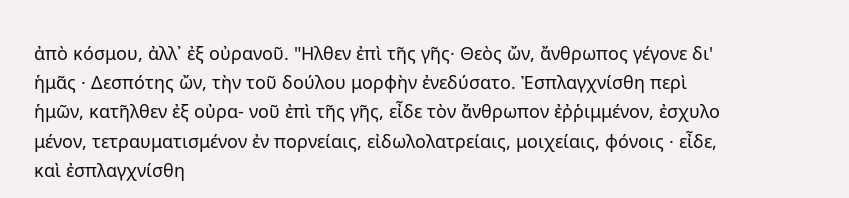ἀπὸ κόσμου, ἀλλ᾽ ἐξ οὐρανοῦ. "Ηλθεν ἐπὶ τῆς γῆς· Θεὸς ὤν, ἄνθρωπος γέγονε δι' ἡμᾶς · Δεσπότης ὤν, τὴν τοῦ δούλου μορφὴν ἐνεδύσατο. Ἐσπλαγχνίσθη περὶ ἡμῶν, κατῆλθεν ἐξ οὐρα- νοῦ ἐπὶ τῆς γῆς, εἶδε τὸν ἄνθρωπον ἐῤῥιμμένον, ἐσχυλο μένον, τετραυματισμένον ἐν πορνείαις, εἰδωλολατρείαις, μοιχείαις, φόνοις · εἶδε, καὶ ἐσπλαγχνίσθη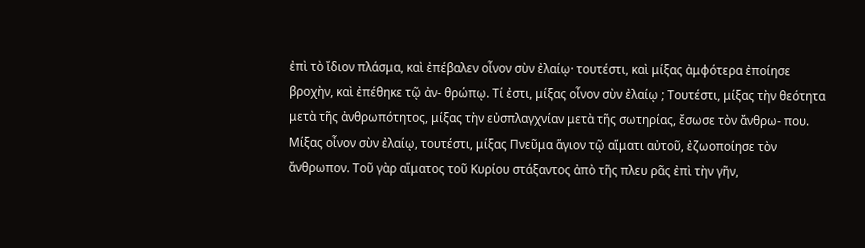ἐπὶ τὸ ἴδιον πλάσμα, καὶ ἐπέβαλεν οἶνον σὺν ἐλαίῳ· τουτέστι, καὶ μίξας ἀμφότερα ἐποίησε βροχὴν, καὶ ἐπέθηκε τῷ ἀν- θρώπῳ. Τί ἐστι, μίξας οἶνον σὺν ἐλαίῳ ; Τουτέστι, μίξας τὴν θεότητα μετὰ τῆς ἀνθρωπότητος, μίξας τὴν εὐσπλαγχνίαν μετὰ τῆς σωτηρίας, ἔσωσε τὸν ἄνθρω- που. Μίξας οἶνον σὺν ἐλαίῳ, τουτέστι, μίξας Πνεῦμα ἅγιον τῷ αἵματι αὐτοῦ, ἐζωοποίησε τὸν ἄνθρωπον. Τοῦ γὰρ αἵματος τοῦ Κυρίου στάξαντος ἀπὸ τῆς πλευ ρᾶς ἐπὶ τὴν γῆν,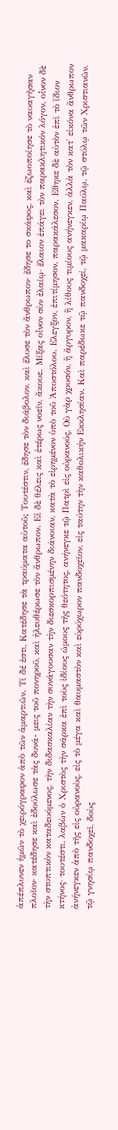ἀπέπλυνεν ἡμῶν τὸ χειρόγραφον ἀπὸ τῶν ἁμαρτιῶν. Τί δέ ἐστι, Κατέδησε τὰ τραύματα αὐτοῦ; Τουτέστιν, ἔδησε τὸν διάβολον, καὶ ἔλυσε τὸν ἄνθρωπον· ἔδησε το σκάφος, καὶ ἐζωοποίησε τὸ ναυαγῆσαν πλοῖον· κατέδησε καὶ ἐδούλωσε τὰς δυνά- μεις τοῦ πονηροῦ, καὶ ἠλευθέρωσε τὸν ἄνθρωπον. Εἰ δὲ θέλεις καὶ ἑτέρως νοεῖν, ἄκουε. Μίξας οἶνον σὺν ἐλαίῳ· ἔλαιον ἐπάγει τὸν παρακλητικόν λόγον, οἶνον δὲ τὴν στυπτικὸν καταδευόμενος, τὴν διδασκαλίαν τὴν συνάγουσαν τὴν διεσκορπισμένην διάνοιαν, κατὰ τὸ εἰρημένον ὑπὸ τοῦ Ἀποστόλου. Ελεγξον, ἐπιτίμησον, παρακάλεσον. Εθηκε δὲ αὐτὸν ἐπὶ τὸ ἴδιον κτήνος· τουτέστι, λαβὼν ὁ Χριστὸς τὴν σάρκα ἐπὶ τοὺς ἰδίους ώμους τῆς θεότητος, ανήνεγκε τῷ Πατρὶ εἰς οὐρανούς, Οὐ γὰρ χρυσόν, ἢ ἄργυρον, ἢ λίθους τιμίους ανήνεγκεν, ἀλλὰ τὸν κατ' εἰκόνα ἄνθρωπον ἀνήνεγκεν ἀπὸ τῆς εἰς οὐρανοὺς, εἰς τὸ μέγα καὶ θαυμαστὸν καὶ εὐρύχωρον πανδοχεῖον, εἰς ταύτην τὴν καθολικήν Εκκλησίαν. Καὶ παρέδωκε τῷ πανδοχεί, τῷ μακαρίῳ Παύλῳ, τῷ στύλῳ τῶν Χριστιανῶν, τῷ γνησίῳ πανδοχεῖ, δοὺς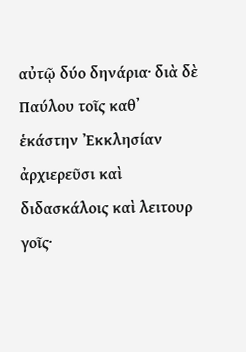αὐτῷ δύο δηνάρια· διὰ δὲ Παύλου τοῖς καθ᾿ ἑκάστην Ἐκκλησίαν ἀρχιερεῦσι καὶ διδασκάλοις καὶ λειτουρ γοῖς·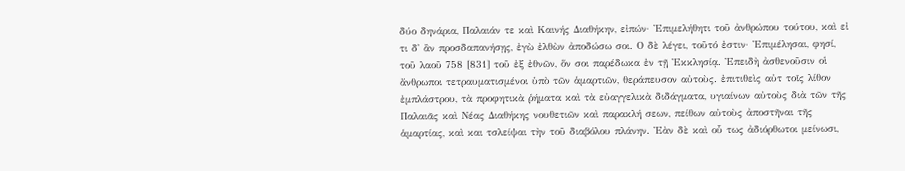δύο δηνάρια, Παλαιάν τε καὶ Καινής Διαθήκην, εἰπών· Ἐπιμελήθητι τοῦ ἀνθρώπου τούτου, καὶ εἰ τι δ᾽ ἂν προσδαπανήσῃς, ἐγὼ ἐλθὼν ἀποδώσω σοι. Ο δὲ λέγει, τοῦτό ἐστιν· Ἐπιμέλησαι, φησί, τοῦ λαοῦ 758 [831] τοῦ ἐξ ἐθνῶν, ὅν σοι παρέδωκα ἐν τῇ Ἐκκλησίᾳ. Ἐπειδὴ ἀσθενοῦσιν οἱ ἄνθρωποι τετραυματισμένοι ὑπὸ τῶν ἁμαρτιῶν, θεράπευσον αὐτοὺς. ἐπιτιθεὶς αὐτ τοῖς λίθον ἐμπλάστρου, τὰ προφητικὰ ῥήματα καὶ τὰ εὐαγγελικὰ διδάγματα, υγιαίνων αὐτοὺς διὰ τῶν τῆς Παλαιᾶς καὶ Νέας Διαθήκης νουθετιῶν καὶ παρακλή σεων, πείθων αὐτοὺς ἀποστῆναι τῆς ἁμαρτίας, καὶ και τσλείψαι τὴν τοῦ διαβόλου πλάνην. Ἐὰν δὲ καὶ οὗ τως ἀδιόρθωτοι μείνωσι,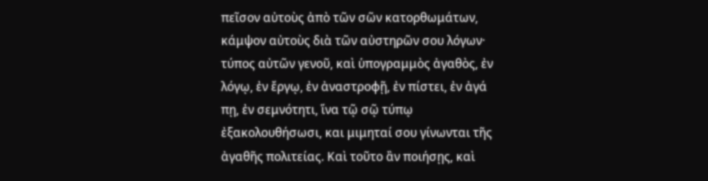πεῖσον αὐτοὺς ἀπὸ τῶν σῶν κατορθωμάτων, κάμψον αὐτοὺς διὰ τῶν αὐστηρῶν σου λόγων· τύπος αὐτῶν γενοῦ, καὶ ὑπογραμμὸς ἀγαθὸς, ἐν λόγῳ, ἐν ἔργῳ, ἐν ἀναστροφῇ, ἐν πίστει, ἐν ἀγά πῃ, ἐν σεμνότητι, ἵνα τῷ σῷ τύπῳ ἐξακολουθήσωσι, και μιμηταί σου γίνωνται τῆς ἀγαθῆς πολιτείας. Καὶ τοῦτο ἂν ποιήσῃς, καὶ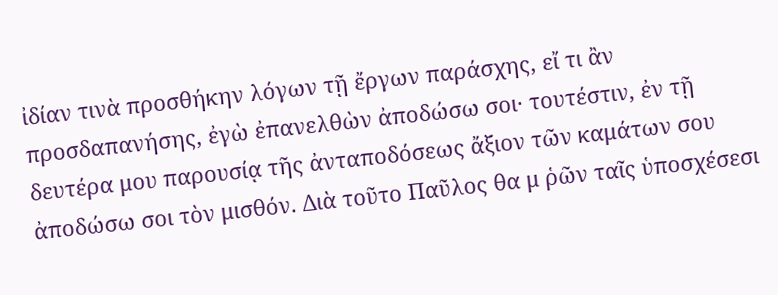ἰδίαν τινὰ προσθήκην λόγων τῇ ἔργων παράσχης, εἴ τι ἂν προσδαπανήσης, ἐγὼ ἐπανελθὼν ἀποδώσω σοι· τουτέστιν, ἐν τῇ δευτέρα μου παρουσίᾳ τῆς ἀνταποδόσεως ἄξιον τῶν καμάτων σου ἀποδώσω σοι τὸν μισθόν. Διὰ τοῦτο Παῦλος θα μ ῥῶν ταῖς ὑποσχέσεσι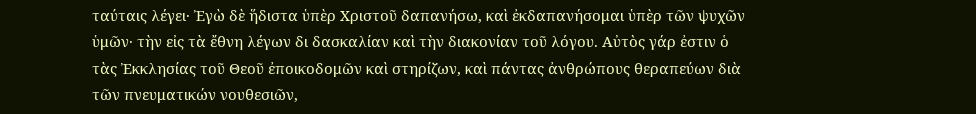ταύταις λέγει· Ἐγὼ δὲ ἥδιστα ὑπὲρ Χριστοῦ δαπανήσω, καὶ ἐκδαπανήσομαι ὑπὲρ τῶν ψυχῶν ὑμῶν· τὴν εἰς τὰ ἔθνη λέγων δι δασκαλίαν καὶ τὴν διακονίαν τοῦ λόγου. Αὐτὸς γάρ ἐστιν ὁ τὰς Ἐκκλησίας τοῦ Θεοῦ ἐποικοδομῶν καὶ στηρίζων, καὶ πάντας ἀνθρώπους θεραπεύων διὰ τῶν πνευματικών νουθεσιῶν,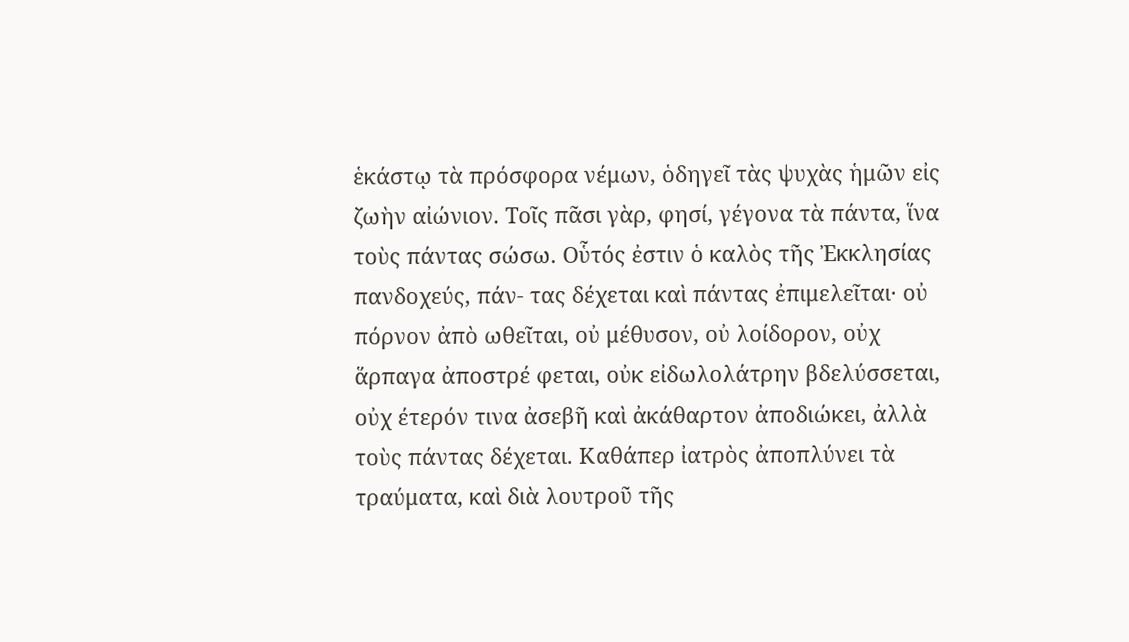ἑκάστῳ τὰ πρόσφορα νέμων, ὁδηγεῖ τὰς ψυχὰς ἡμῶν εἰς ζωὴν αἰώνιον. Τοῖς πᾶσι γὰρ, φησί, γέγονα τὰ πάντα, ἵνα τοὺς πάντας σώσω. Οὗτός ἐστιν ὁ καλὸς τῆς Ἐκκλησίας πανδοχεύς, πάν- τας δέχεται καὶ πάντας ἐπιμελεῖται· οὐ πόρνον ἀπὸ ωθεῖται, οὐ μέθυσον, οὐ λοίδορον, οὐχ ἅρπαγα ἀποστρέ φεται, οὐκ εἰδωλολάτρην βδελύσσεται, οὐχ έτερόν τινα ἀσεβῆ καὶ ἀκάθαρτον ἀποδιώκει, ἀλλὰ τοὺς πάντας δέχεται. Καθάπερ ἰατρὸς ἀποπλύνει τὰ τραύματα, καὶ διὰ λουτροῦ τῆς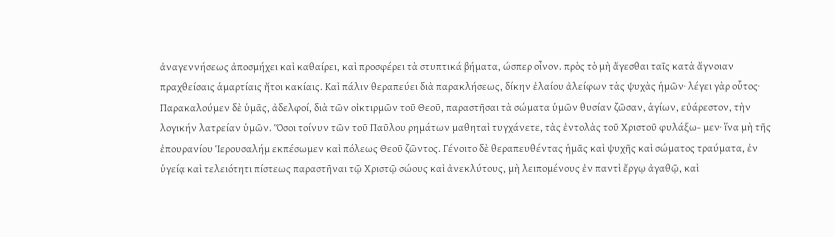ἀναγεννήσεως ἀποσμήχει καὶ καθαίρει, καὶ προσφέρει τὰ στυπτικά βήματα, ώσπερ οἶνον. πρὸς τὸ μὴ ἄγεσθαι ταῖς κατὰ ἄγνοιαν πραχθείσαις ἁμαρτίαις ἤτοι κακίαις. Καὶ πάλιν θεραπεύει διὰ παρακλήσεως, δίκην ἐλαίου ἀλείφων τὰς ψυχὰς ἡμῶν· λέγει γὰρ οὗτος· Παρακαλούμεν δὲ ὑμᾶς, ἀδελφοί, διὰ τῶν οἰκτιρμῶν τοῦ Θεοῦ, παραστῆσαι τὰ σώματα ὑμῶν θυσίαν ζῶσαν, ἁγίων, εὐάρεστον, τὴν λογικήν λατρείαν ὑμῶν. Ὅσοι τοίνυν τῶν τοῦ Παῦλου ρημάτων μαθηταὶ τυγχάνετε, τὰς ἐντολὰς τοῦ Χριστοῦ φυλάξω- μεν· ἵνα μὴ τῆς ἐπουρανίου Ἱερουσαλήμ εκπέσωμεν καὶ πόλεως Θεοῦ ζῶντος. Γένοιτο δὲ θεραπευθέντας ἡμᾶς καὶ ψυχῆς καὶ σώματος τραύματα, ἐν ὑγείᾳ καὶ τελειότητι πίστεως παραστῆναι τῷ Χριστῷ σώους καὶ ἀνεκλύτους, μὴ λειπομένους ἐν παντὶ ἔργῳ ἀγαθῷ, καὶ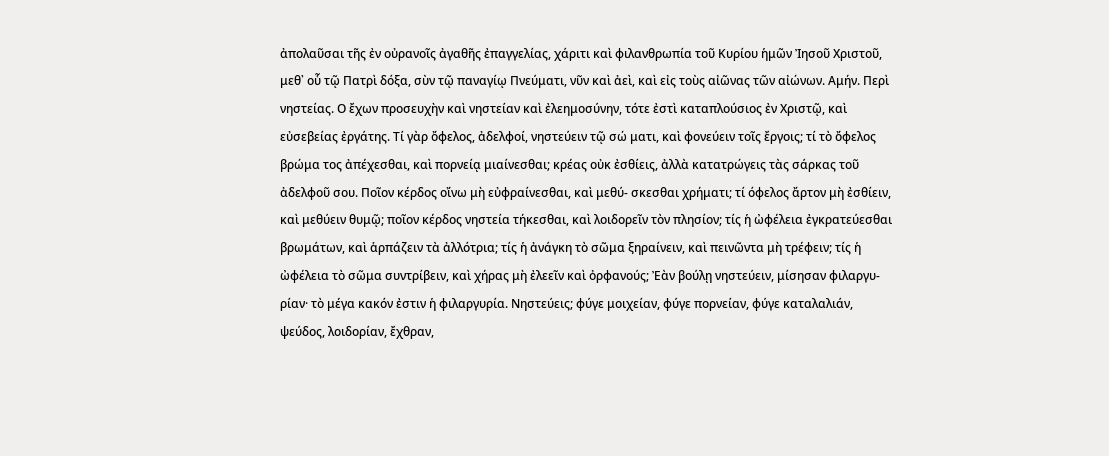ἀπολαῦσαι τῆς ἐν οὐρανοῖς ἀγαθῆς ἐπαγγελίας, χάριτι καὶ φιλανθρωπία τοῦ Κυρίου ἡμῶν Ἰησοῦ Χριστοῦ, μεθ᾿ οὗ τῷ Πατρὶ δόξα, σὺν τῷ παναγίῳ Πνεύματι, νῦν καὶ ἀεὶ, καὶ εἰς τοὺς αἰῶνας τῶν αἰώνων. Αμήν. Περὶ νηστείας. Ο ἔχων προσευχὴν καὶ νηστείαν καὶ ἐλεημοσύνην, τότε ἐστὶ καταπλούσιος ἐν Χριστῷ, καὶ εὐσεβείας ἐργάτης. Τί γὰρ ὄφελος, ἀδελφοί, νηστεύειν τῷ σώ ματι, καὶ φονεύειν τοῖς ἔργοις; τί τὸ ὄφελος βρώμα τος ἀπέχεσθαι, καὶ πορνείᾳ μιαίνεσθαι; κρέας οὐκ ἐσθίεις, ἀλλὰ κατατρώγεις τὰς σάρκας τοῦ ἀδελφοῦ σου. Ποῖον κέρδος οἴνω μὴ εὐφραίνεσθαι, καὶ μεθύ- σκεσθαι χρήματι; τί όφελος ἄρτον μὴ ἐσθίειν, καὶ μεθύειν θυμῷ; ποῖον κέρδος νηστεία τήκεσθαι, καὶ λοιδορεῖν τὸν πλησίον; τίς ἡ ὠφέλεια ἐγκρατεύεσθαι βρωμάτων, καὶ ἁρπάζειν τὰ ἀλλότρια; τίς ἡ ἀνάγκη τὸ σῶμα ξηραίνειν, καὶ πεινῶντα μὴ τρέφειν; τίς ἡ ὠφέλεια τὸ σῶμα συντρίβειν, καὶ χήρας μὴ ἐλεεῖν καὶ ὀρφανούς; Ἐὰν βούλῃ νηστεύειν, μίσησαν φιλαργυ- ρίαν· τὸ μέγα κακόν ἐστιν ἡ φιλαργυρία. Νηστεύεις; φύγε μοιχείαν, φύγε πορνείαν, φύγε καταλαλιάν, ψεύδος, λοιδορίαν, ἔχθραν,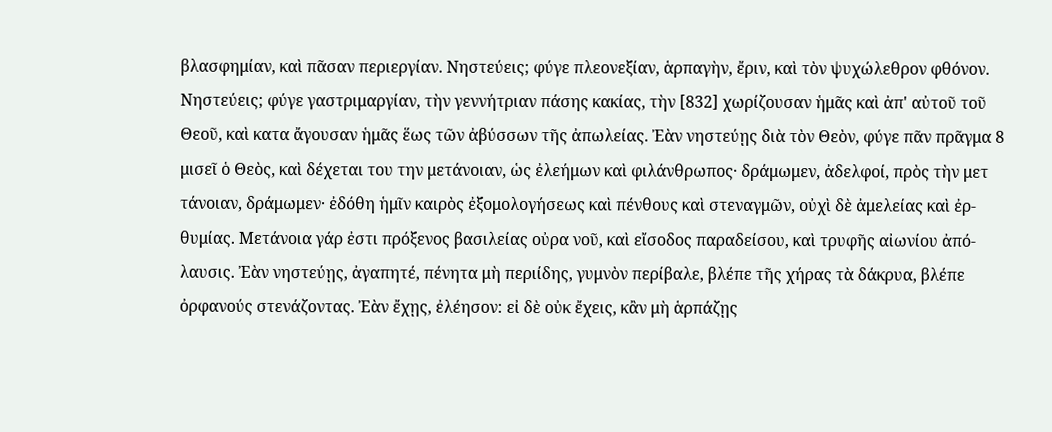βλασφημίαν, καὶ πᾶσαν περιεργίαν. Νηστεύεις; φύγε πλεονεξίαν, ἁρπαγὴν, ἔριν, καὶ τὸν ψυχώλεθρον φθόνον. Νηστεύεις; φύγε γαστριμαργίαν, τὴν γεννήτριαν πάσης κακίας, τὴν [832] χωρίζουσαν ἡμᾶς καὶ ἀπ' αὐτοῦ τοῦ Θεοῦ, καὶ κατα ἄγουσαν ἡμᾶς ἕως τῶν ἀβύσσων τῆς ἀπωλείας. Ἐὰν νηστεύῃς διὰ τὸν Θεὸν, φύγε πᾶν πρᾶγμα 8 μισεῖ ὁ Θεὸς, καὶ δέχεται του την μετάνοιαν, ὡς ἐλεήμων καὶ φιλάνθρωπος· δράμωμεν, ἀδελφοί, πρὸς τὴν μετ τάνοιαν, δράμωμεν· ἐδόθη ἡμῖν καιρὸς ἐξομολογήσεως καὶ πένθους καὶ στεναγμῶν, οὐχὶ δὲ ἀμελείας καὶ ἐρ- θυμίας. Μετάνοια γάρ ἐστι πρόξενος βασιλείας οὐρα νοῦ, καὶ εἴσοδος παραδείσου, καὶ τρυφῆς αἰωνίου ἀπό- λαυσις. Ἐὰν νηστεύῃς, ἀγαπητέ, πένητα μὴ περιίδης, γυμνὸν περίβαλε, βλέπε τῆς χήρας τὰ δάκρυα, βλέπε ὀρφανούς στενάζοντας. Ἐὰν ἔχῃς, ἐλέησον: εἰ δὲ οὐκ ἔχεις, κἂν μὴ ἁρπάζῃς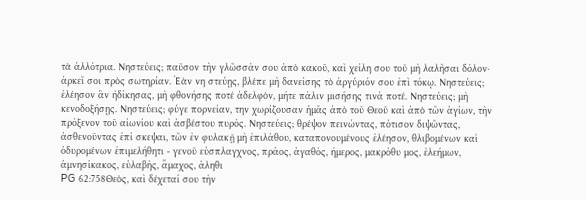τὰ ἀλλότρια. Νηστεύεις; παῦσον τὴν γλῶσσάν σου ἀπὸ κακοῦ, καὶ χείλη σου τοῦ μὴ λαλῆσαι δόλον· ἀρκεῖ σοι πρὸς σωτηρίαν. Ἐὰν νη στεύῃς, βλέπε μὴ δανείσης τὸ ἀργύριόν σου ἐπὶ τόκῳ. Νηστεύεις; ἐλέησον ἂν ἠδίκησας, μὴ φθονήσης ποτέ ἀδελφὸν, μήτε πάλιν μισήσης τινά ποτέ. Νηστεύεις; μὴ κενοδοξήσῃς. Νηστεύεις; φύγε πορνείαν, την χωρίζουσαν ἡμᾶς ἀπὸ τοῦ Θεοῦ καὶ ἀπὸ τῶν ἁγίων, τὴν πρόξενον τοῦ αἰωνίου καὶ ἀσβέστου πυρός. Νηστεύεις; θρέψον πεινώντας, πότισον διψῶντας, ἀσθενοῦντας ἐπί σκεψαι, τῶν ἐν φυλακῇ μὴ ἐπιλάθου, καταπονουμένους ἐλέησον, θλιβομένων καὶ ὀδυρομένων ἐπιμελήθητι - γενοῦ εὐσπλαγχνος, πράος, ἀγαθός, ήμερος, μακρόθυ μος, ἐλεήμων, ἀμνησίκακος, εὐλαβὴς, ἄμαχος, ἀληθι
PG 62:758Θεὸς, καὶ δέχεταί σου τὴν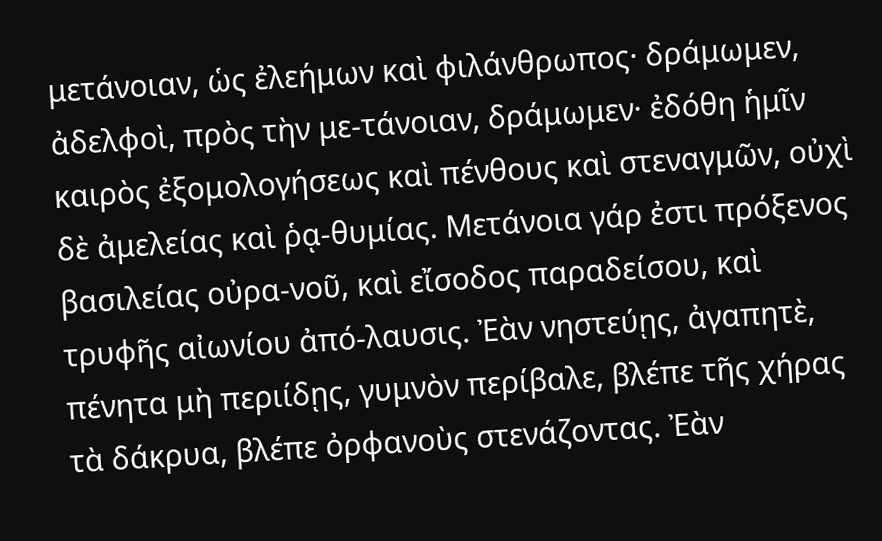μετάνοιαν, ὡς ἐλεήμων καὶ φιλάνθρωπος· δράμωμεν, ἀδελφοὶ, πρὸς τὴν με-τάνοιαν, δράμωμεν· ἐδόθη ἡμῖν καιρὸς ἐξομολογήσεως καὶ πένθους καὶ στεναγμῶν, οὐχὶ δὲ ἀμελείας καὶ ῥᾳ-θυμίας. Μετάνοια γάρ ἐστι πρόξενος βασιλείας οὐρα-νοῦ, καὶ εἴσοδος παραδείσου, καὶ τρυφῆς αἰωνίου ἀπό-λαυσις. Ἐὰν νηστεύῃς, ἀγαπητὲ, πένητα μὴ περιίδῃς, γυμνὸν περίβαλε, βλέπε τῆς χήρας τὰ δάκρυα, βλέπε ὀρφανοὺς στενάζοντας. Ἐὰν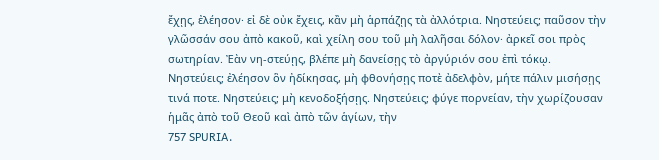ἔχῃς, ἐλέησον· εἰ δὲ οὐκ ἔχεις, κἂν μὴ ἁρπάζῃς τὰ ἀλλότρια. Νηστεύεις; παῦσον τὴν γλῶσσάν σου ἀπὸ κακοῦ, καὶ χείλη σου τοῦ μὴ λαλῆσαι δόλον· ἀρκεῖ σοι πρὸς σωτηρίαν. Ἐὰν νη-στεύῃς, βλέπε μὴ δανείσῃς τὸ ἀργύριόν σου ἐπὶ τόκῳ. Νηστεύεις; ἐλέησον ὃν ἠδίκησας, μὴ φθονήσῃς ποτὲ ἀδελφὸν, μήτε πάλιν μισήσῃς τινά ποτε. Νηστεύεις; μὴ κενοδοξήσῃς. Νηστεύεις; φύγε πορνείαν, τὴν χωρίζουσαν ἡμᾶς ἀπὸ τοῦ Θεοῦ καὶ ἀπὸ τῶν ἁγίων, τὴν
757 SPURIA.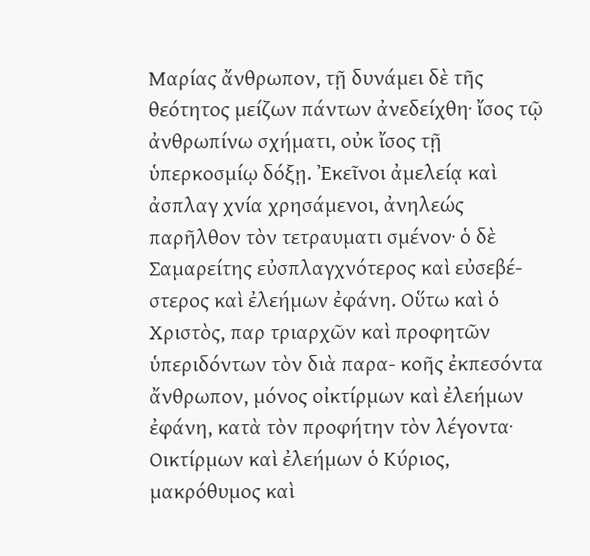Μαρίας ἄνθρωπον, τῇ δυνάμει δὲ τῆς θεότητος μείζων πάντων ἀνεδείχθη· ἴσος τῷ ἀνθρωπίνω σχήματι, οὐκ ἴσος τῇ ὑπερκοσμίῳ δόξῃ. Ἐκεῖνοι ἀμελείᾳ καὶ ἀσπλαγ χνία χρησάμενοι, ἀνηλεώς παρῆλθον τὸν τετραυματι σμένον· ὁ δὲ Σαμαρείτης εὐσπλαγχνότερος καὶ εὐσεβέ- στερος καὶ ἐλεήμων ἐφάνη. Οὕτω καὶ ὁ Χριστὸς, παρ τριαρχῶν καὶ προφητῶν ὑπεριδόντων τὸν διὰ παρα- κοῆς ἐκπεσόντα ἄνθρωπον, μόνος οἰκτίρμων καὶ ἐλεήμων ἐφάνη, κατὰ τὸν προφήτην τὸν λέγοντα· Οικτίρμων καὶ ἐλεήμων ὁ Κύριος, μακρόθυμος καὶ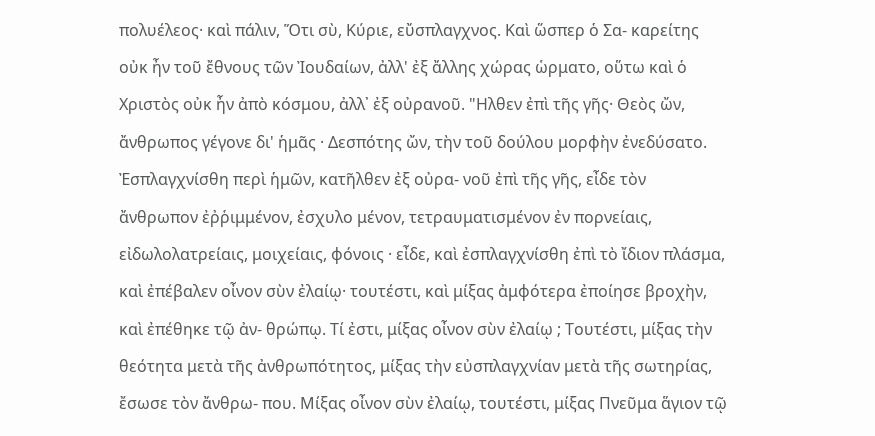πολυέλεος· καὶ πάλιν, Ὅτι σὺ, Κύριε, εὔσπλαγχνος. Καὶ ὥσπερ ὁ Σα- καρείτης οὐκ ἦν τοῦ ἔθνους τῶν Ἰουδαίων, ἀλλ' ἐξ ἄλλης χώρας ὡρματο, οὕτω καὶ ὁ Χριστὸς οὐκ ἦν ἀπὸ κόσμου, ἀλλ᾽ ἐξ οὐρανοῦ. "Ηλθεν ἐπὶ τῆς γῆς· Θεὸς ὤν, ἄνθρωπος γέγονε δι' ἡμᾶς · Δεσπότης ὤν, τὴν τοῦ δούλου μορφὴν ἐνεδύσατο. Ἐσπλαγχνίσθη περὶ ἡμῶν, κατῆλθεν ἐξ οὐρα- νοῦ ἐπὶ τῆς γῆς, εἶδε τὸν ἄνθρωπον ἐῤῥιμμένον, ἐσχυλο μένον, τετραυματισμένον ἐν πορνείαις, εἰδωλολατρείαις, μοιχείαις, φόνοις · εἶδε, καὶ ἐσπλαγχνίσθη ἐπὶ τὸ ἴδιον πλάσμα, καὶ ἐπέβαλεν οἶνον σὺν ἐλαίῳ· τουτέστι, καὶ μίξας ἀμφότερα ἐποίησε βροχὴν, καὶ ἐπέθηκε τῷ ἀν- θρώπῳ. Τί ἐστι, μίξας οἶνον σὺν ἐλαίῳ ; Τουτέστι, μίξας τὴν θεότητα μετὰ τῆς ἀνθρωπότητος, μίξας τὴν εὐσπλαγχνίαν μετὰ τῆς σωτηρίας, ἔσωσε τὸν ἄνθρω- που. Μίξας οἶνον σὺν ἐλαίῳ, τουτέστι, μίξας Πνεῦμα ἅγιον τῷ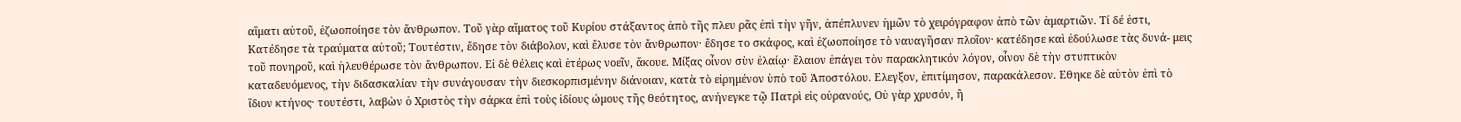αἵματι αὐτοῦ, ἐζωοποίησε τὸν ἄνθρωπον. Τοῦ γὰρ αἵματος τοῦ Κυρίου στάξαντος ἀπὸ τῆς πλευ ρᾶς ἐπὶ τὴν γῆν, ἀπέπλυνεν ἡμῶν τὸ χειρόγραφον ἀπὸ τῶν ἁμαρτιῶν. Τί δέ ἐστι, Κατέδησε τὰ τραύματα αὐτοῦ; Τουτέστιν, ἔδησε τὸν διάβολον, καὶ ἔλυσε τὸν ἄνθρωπον· ἔδησε το σκάφος, καὶ ἐζωοποίησε τὸ ναυαγῆσαν πλοῖον· κατέδησε καὶ ἐδούλωσε τὰς δυνά- μεις τοῦ πονηροῦ, καὶ ἠλευθέρωσε τὸν ἄνθρωπον. Εἰ δὲ θέλεις καὶ ἑτέρως νοεῖν, ἄκουε. Μίξας οἶνον σὺν ἐλαίῳ· ἔλαιον ἐπάγει τὸν παρακλητικόν λόγον, οἶνον δὲ τὴν στυπτικὸν καταδευόμενος, τὴν διδασκαλίαν τὴν συνάγουσαν τὴν διεσκορπισμένην διάνοιαν, κατὰ τὸ εἰρημένον ὑπὸ τοῦ Ἀποστόλου. Ελεγξον, ἐπιτίμησον, παρακάλεσον. Εθηκε δὲ αὐτὸν ἐπὶ τὸ ἴδιον κτήνος· τουτέστι, λαβὼν ὁ Χριστὸς τὴν σάρκα ἐπὶ τοὺς ἰδίους ώμους τῆς θεότητος, ανήνεγκε τῷ Πατρὶ εἰς οὐρανούς, Οὐ γὰρ χρυσόν, ἢ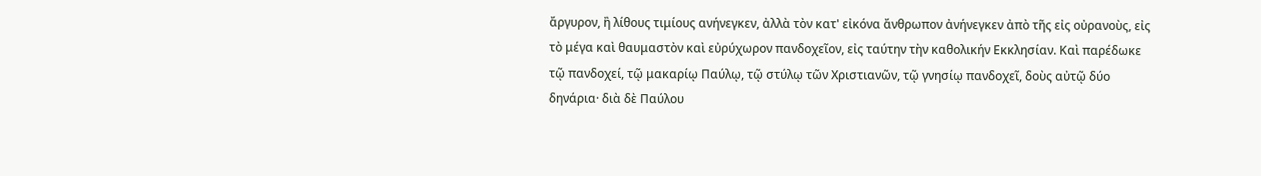ἄργυρον, ἢ λίθους τιμίους ανήνεγκεν, ἀλλὰ τὸν κατ' εἰκόνα ἄνθρωπον ἀνήνεγκεν ἀπὸ τῆς εἰς οὐρανοὺς, εἰς τὸ μέγα καὶ θαυμαστὸν καὶ εὐρύχωρον πανδοχεῖον, εἰς ταύτην τὴν καθολικήν Εκκλησίαν. Καὶ παρέδωκε τῷ πανδοχεί, τῷ μακαρίῳ Παύλῳ, τῷ στύλῳ τῶν Χριστιανῶν, τῷ γνησίῳ πανδοχεῖ, δοὺς αὐτῷ δύο δηνάρια· διὰ δὲ Παύλου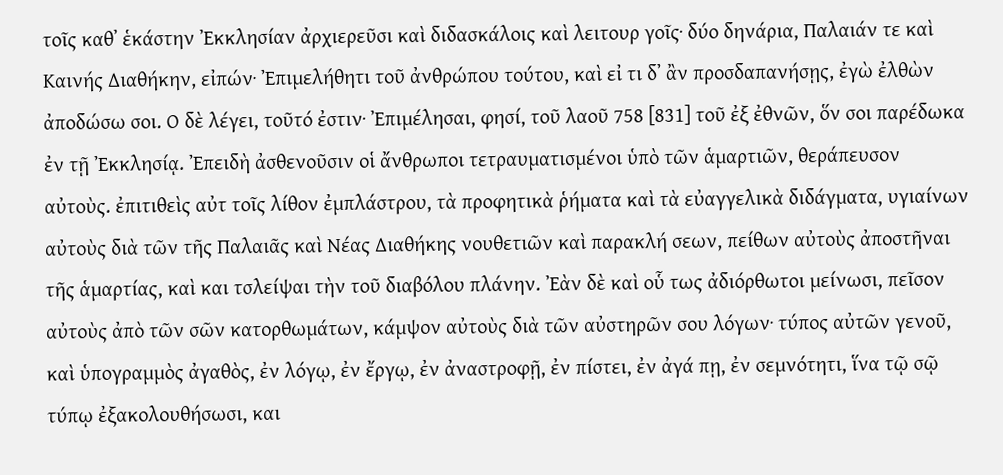τοῖς καθ᾿ ἑκάστην Ἐκκλησίαν ἀρχιερεῦσι καὶ διδασκάλοις καὶ λειτουρ γοῖς· δύο δηνάρια, Παλαιάν τε καὶ Καινής Διαθήκην, εἰπών· Ἐπιμελήθητι τοῦ ἀνθρώπου τούτου, καὶ εἰ τι δ᾽ ἂν προσδαπανήσῃς, ἐγὼ ἐλθὼν ἀποδώσω σοι. Ο δὲ λέγει, τοῦτό ἐστιν· Ἐπιμέλησαι, φησί, τοῦ λαοῦ 758 [831] τοῦ ἐξ ἐθνῶν, ὅν σοι παρέδωκα ἐν τῇ Ἐκκλησίᾳ. Ἐπειδὴ ἀσθενοῦσιν οἱ ἄνθρωποι τετραυματισμένοι ὑπὸ τῶν ἁμαρτιῶν, θεράπευσον αὐτοὺς. ἐπιτιθεὶς αὐτ τοῖς λίθον ἐμπλάστρου, τὰ προφητικὰ ῥήματα καὶ τὰ εὐαγγελικὰ διδάγματα, υγιαίνων αὐτοὺς διὰ τῶν τῆς Παλαιᾶς καὶ Νέας Διαθήκης νουθετιῶν καὶ παρακλή σεων, πείθων αὐτοὺς ἀποστῆναι τῆς ἁμαρτίας, καὶ και τσλείψαι τὴν τοῦ διαβόλου πλάνην. Ἐὰν δὲ καὶ οὗ τως ἀδιόρθωτοι μείνωσι, πεῖσον αὐτοὺς ἀπὸ τῶν σῶν κατορθωμάτων, κάμψον αὐτοὺς διὰ τῶν αὐστηρῶν σου λόγων· τύπος αὐτῶν γενοῦ, καὶ ὑπογραμμὸς ἀγαθὸς, ἐν λόγῳ, ἐν ἔργῳ, ἐν ἀναστροφῇ, ἐν πίστει, ἐν ἀγά πῃ, ἐν σεμνότητι, ἵνα τῷ σῷ τύπῳ ἐξακολουθήσωσι, και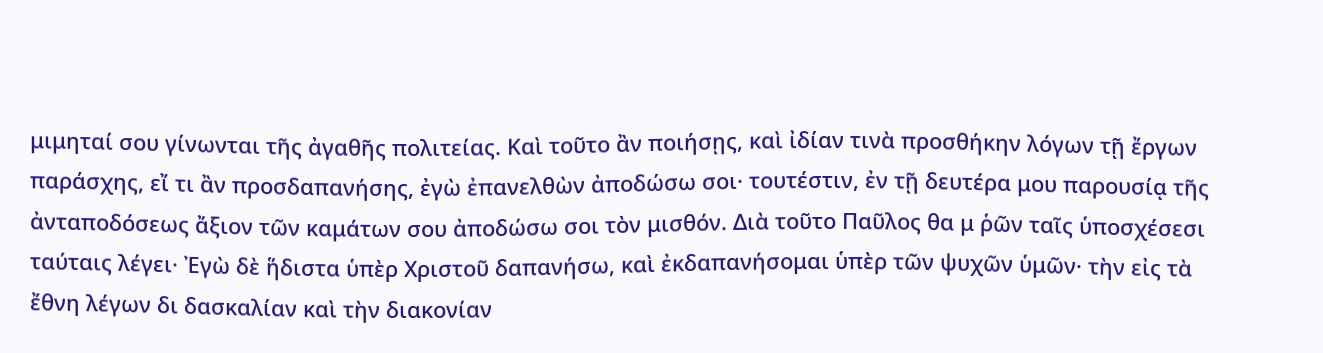μιμηταί σου γίνωνται τῆς ἀγαθῆς πολιτείας. Καὶ τοῦτο ἂν ποιήσῃς, καὶ ἰδίαν τινὰ προσθήκην λόγων τῇ ἔργων παράσχης, εἴ τι ἂν προσδαπανήσης, ἐγὼ ἐπανελθὼν ἀποδώσω σοι· τουτέστιν, ἐν τῇ δευτέρα μου παρουσίᾳ τῆς ἀνταποδόσεως ἄξιον τῶν καμάτων σου ἀποδώσω σοι τὸν μισθόν. Διὰ τοῦτο Παῦλος θα μ ῥῶν ταῖς ὑποσχέσεσι ταύταις λέγει· Ἐγὼ δὲ ἥδιστα ὑπὲρ Χριστοῦ δαπανήσω, καὶ ἐκδαπανήσομαι ὑπὲρ τῶν ψυχῶν ὑμῶν· τὴν εἰς τὰ ἔθνη λέγων δι δασκαλίαν καὶ τὴν διακονίαν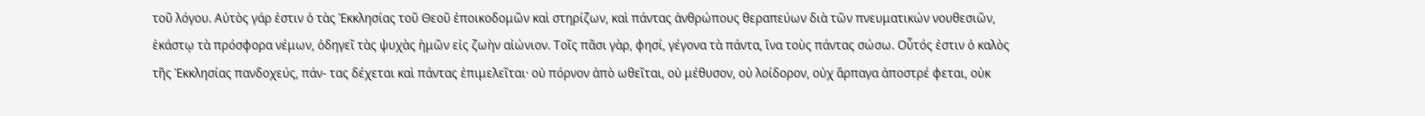τοῦ λόγου. Αὐτὸς γάρ ἐστιν ὁ τὰς Ἐκκλησίας τοῦ Θεοῦ ἐποικοδομῶν καὶ στηρίζων, καὶ πάντας ἀνθρώπους θεραπεύων διὰ τῶν πνευματικών νουθεσιῶν, ἑκάστῳ τὰ πρόσφορα νέμων, ὁδηγεῖ τὰς ψυχὰς ἡμῶν εἰς ζωὴν αἰώνιον. Τοῖς πᾶσι γὰρ, φησί, γέγονα τὰ πάντα, ἵνα τοὺς πάντας σώσω. Οὗτός ἐστιν ὁ καλὸς τῆς Ἐκκλησίας πανδοχεύς, πάν- τας δέχεται καὶ πάντας ἐπιμελεῖται· οὐ πόρνον ἀπὸ ωθεῖται, οὐ μέθυσον, οὐ λοίδορον, οὐχ ἅρπαγα ἀποστρέ φεται, οὐκ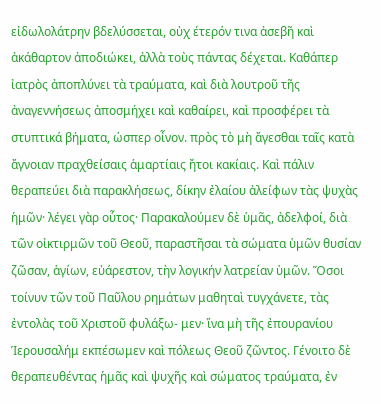εἰδωλολάτρην βδελύσσεται, οὐχ έτερόν τινα ἀσεβῆ καὶ ἀκάθαρτον ἀποδιώκει, ἀλλὰ τοὺς πάντας δέχεται. Καθάπερ ἰατρὸς ἀποπλύνει τὰ τραύματα, καὶ διὰ λουτροῦ τῆς ἀναγεννήσεως ἀποσμήχει καὶ καθαίρει, καὶ προσφέρει τὰ στυπτικά βήματα, ώσπερ οἶνον. πρὸς τὸ μὴ ἄγεσθαι ταῖς κατὰ ἄγνοιαν πραχθείσαις ἁμαρτίαις ἤτοι κακίαις. Καὶ πάλιν θεραπεύει διὰ παρακλήσεως, δίκην ἐλαίου ἀλείφων τὰς ψυχὰς ἡμῶν· λέγει γὰρ οὗτος· Παρακαλούμεν δὲ ὑμᾶς, ἀδελφοί, διὰ τῶν οἰκτιρμῶν τοῦ Θεοῦ, παραστῆσαι τὰ σώματα ὑμῶν θυσίαν ζῶσαν, ἁγίων, εὐάρεστον, τὴν λογικήν λατρείαν ὑμῶν. Ὅσοι τοίνυν τῶν τοῦ Παῦλου ρημάτων μαθηταὶ τυγχάνετε, τὰς ἐντολὰς τοῦ Χριστοῦ φυλάξω- μεν· ἵνα μὴ τῆς ἐπουρανίου Ἱερουσαλήμ εκπέσωμεν καὶ πόλεως Θεοῦ ζῶντος. Γένοιτο δὲ θεραπευθέντας ἡμᾶς καὶ ψυχῆς καὶ σώματος τραύματα, ἐν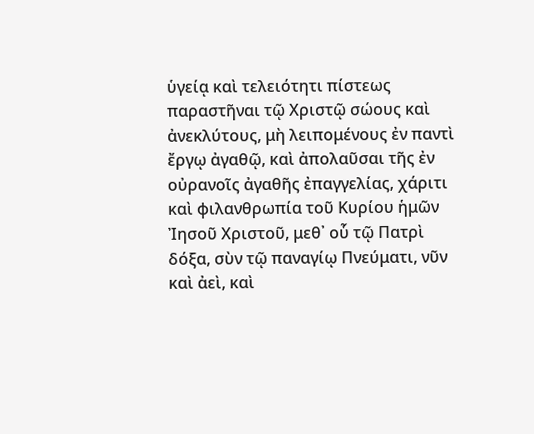ὑγείᾳ καὶ τελειότητι πίστεως παραστῆναι τῷ Χριστῷ σώους καὶ ἀνεκλύτους, μὴ λειπομένους ἐν παντὶ ἔργῳ ἀγαθῷ, καὶ ἀπολαῦσαι τῆς ἐν οὐρανοῖς ἀγαθῆς ἐπαγγελίας, χάριτι καὶ φιλανθρωπία τοῦ Κυρίου ἡμῶν Ἰησοῦ Χριστοῦ, μεθ᾿ οὗ τῷ Πατρὶ δόξα, σὺν τῷ παναγίῳ Πνεύματι, νῦν καὶ ἀεὶ, καὶ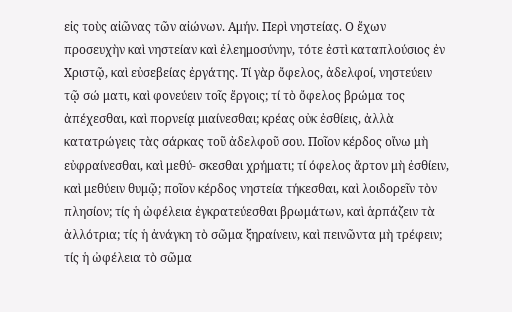εἰς τοὺς αἰῶνας τῶν αἰώνων. Αμήν. Περὶ νηστείας. Ο ἔχων προσευχὴν καὶ νηστείαν καὶ ἐλεημοσύνην, τότε ἐστὶ καταπλούσιος ἐν Χριστῷ, καὶ εὐσεβείας ἐργάτης. Τί γὰρ ὄφελος, ἀδελφοί, νηστεύειν τῷ σώ ματι, καὶ φονεύειν τοῖς ἔργοις; τί τὸ ὄφελος βρώμα τος ἀπέχεσθαι, καὶ πορνείᾳ μιαίνεσθαι; κρέας οὐκ ἐσθίεις, ἀλλὰ κατατρώγεις τὰς σάρκας τοῦ ἀδελφοῦ σου. Ποῖον κέρδος οἴνω μὴ εὐφραίνεσθαι, καὶ μεθύ- σκεσθαι χρήματι; τί όφελος ἄρτον μὴ ἐσθίειν, καὶ μεθύειν θυμῷ; ποῖον κέρδος νηστεία τήκεσθαι, καὶ λοιδορεῖν τὸν πλησίον; τίς ἡ ὠφέλεια ἐγκρατεύεσθαι βρωμάτων, καὶ ἁρπάζειν τὰ ἀλλότρια; τίς ἡ ἀνάγκη τὸ σῶμα ξηραίνειν, καὶ πεινῶντα μὴ τρέφειν; τίς ἡ ὠφέλεια τὸ σῶμα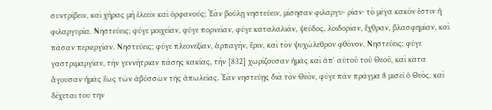συντρίβειν, καὶ χήρας μὴ ἐλεεῖν καὶ ὀρφανούς; Ἐὰν βούλῃ νηστεύειν, μίσησαν φιλαργυ- ρίαν· τὸ μέγα κακόν ἐστιν ἡ φιλαργυρία. Νηστεύεις; φύγε μοιχείαν, φύγε πορνείαν, φύγε καταλαλιάν, ψεύδος, λοιδορίαν, ἔχθραν, βλασφημίαν, καὶ πᾶσαν περιεργίαν. Νηστεύεις; φύγε πλεονεξίαν, ἁρπαγὴν, ἔριν, καὶ τὸν ψυχώλεθρον φθόνον. Νηστεύεις; φύγε γαστριμαργίαν, τὴν γεννήτριαν πάσης κακίας, τὴν [832] χωρίζουσαν ἡμᾶς καὶ ἀπ' αὐτοῦ τοῦ Θεοῦ, καὶ κατα ἄγουσαν ἡμᾶς ἕως τῶν ἀβύσσων τῆς ἀπωλείας. Ἐὰν νηστεύῃς διὰ τὸν Θεὸν, φύγε πᾶν πρᾶγμα 8 μισεῖ ὁ Θεὸς, καὶ δέχεται του την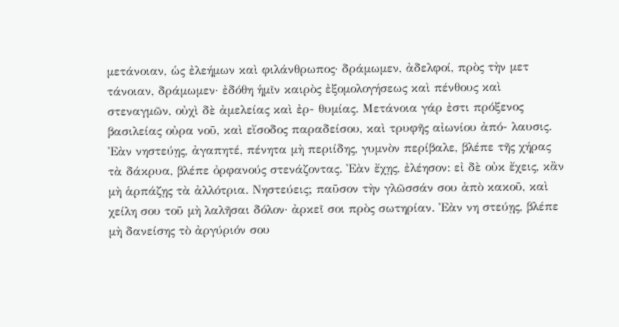μετάνοιαν, ὡς ἐλεήμων καὶ φιλάνθρωπος· δράμωμεν, ἀδελφοί, πρὸς τὴν μετ τάνοιαν, δράμωμεν· ἐδόθη ἡμῖν καιρὸς ἐξομολογήσεως καὶ πένθους καὶ στεναγμῶν, οὐχὶ δὲ ἀμελείας καὶ ἐρ- θυμίας. Μετάνοια γάρ ἐστι πρόξενος βασιλείας οὐρα νοῦ, καὶ εἴσοδος παραδείσου, καὶ τρυφῆς αἰωνίου ἀπό- λαυσις. Ἐὰν νηστεύῃς, ἀγαπητέ, πένητα μὴ περιίδης, γυμνὸν περίβαλε, βλέπε τῆς χήρας τὰ δάκρυα, βλέπε ὀρφανούς στενάζοντας. Ἐὰν ἔχῃς, ἐλέησον: εἰ δὲ οὐκ ἔχεις, κἂν μὴ ἁρπάζῃς τὰ ἀλλότρια. Νηστεύεις; παῦσον τὴν γλῶσσάν σου ἀπὸ κακοῦ, καὶ χείλη σου τοῦ μὴ λαλῆσαι δόλον· ἀρκεῖ σοι πρὸς σωτηρίαν. Ἐὰν νη στεύῃς, βλέπε μὴ δανείσης τὸ ἀργύριόν σου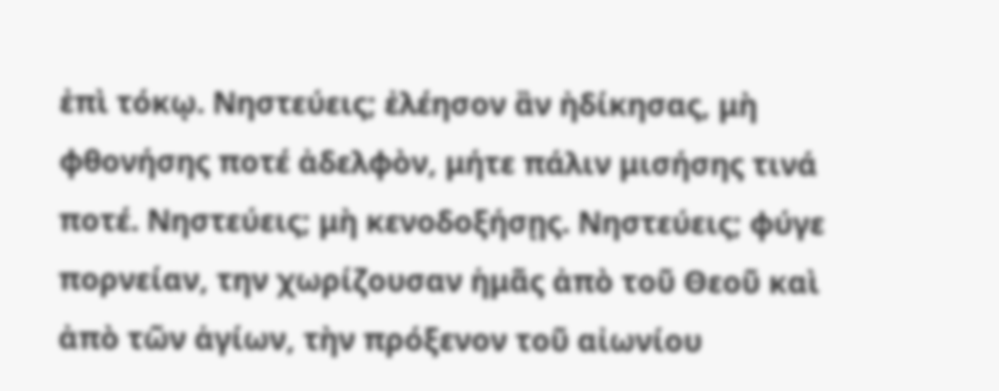ἐπὶ τόκῳ. Νηστεύεις; ἐλέησον ἂν ἠδίκησας, μὴ φθονήσης ποτέ ἀδελφὸν, μήτε πάλιν μισήσης τινά ποτέ. Νηστεύεις; μὴ κενοδοξήσῃς. Νηστεύεις; φύγε πορνείαν, την χωρίζουσαν ἡμᾶς ἀπὸ τοῦ Θεοῦ καὶ ἀπὸ τῶν ἁγίων, τὴν πρόξενον τοῦ αἰωνίου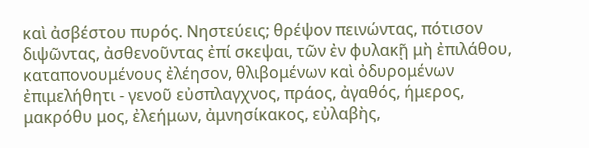καὶ ἀσβέστου πυρός. Νηστεύεις; θρέψον πεινώντας, πότισον διψῶντας, ἀσθενοῦντας ἐπί σκεψαι, τῶν ἐν φυλακῇ μὴ ἐπιλάθου, καταπονουμένους ἐλέησον, θλιβομένων καὶ ὀδυρομένων ἐπιμελήθητι - γενοῦ εὐσπλαγχνος, πράος, ἀγαθός, ήμερος, μακρόθυ μος, ἐλεήμων, ἀμνησίκακος, εὐλαβὴς,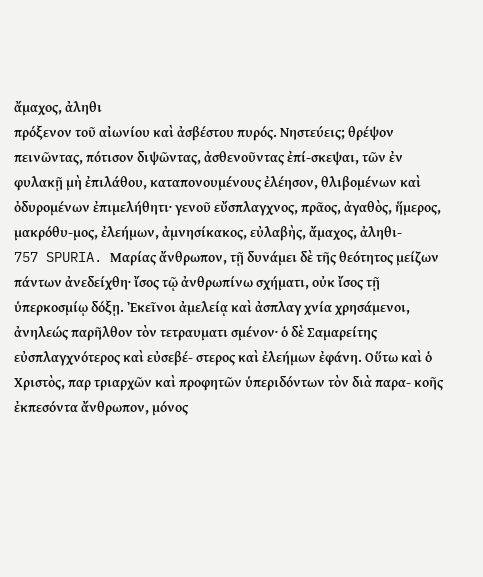ἄμαχος, ἀληθι
πρόξενον τοῦ αἰωνίου καὶ ἀσβέστου πυρός. Νηστεύεις; θρέψον πεινῶντας, πότισον διψῶντας, ἀσθενοῦντας ἐπί-σκεψαι, τῶν ἐν φυλακῇ μὴ ἐπιλάθου, καταπονουμένους ἐλέησον, θλιβομένων καὶ ὀδυρομένων ἐπιμελήθητι· γενοῦ εὔσπλαγχνος, πρᾶος, ἀγαθὸς, ἥμερος, μακρόθυ-μος, ἐλεήμων, ἀμνησίκακος, εὐλαβὴς, ἄμαχος, ἀληθι-
757 SPURIA. Μαρίας ἄνθρωπον, τῇ δυνάμει δὲ τῆς θεότητος μείζων πάντων ἀνεδείχθη· ἴσος τῷ ἀνθρωπίνω σχήματι, οὐκ ἴσος τῇ ὑπερκοσμίῳ δόξῃ. Ἐκεῖνοι ἀμελείᾳ καὶ ἀσπλαγ χνία χρησάμενοι, ἀνηλεώς παρῆλθον τὸν τετραυματι σμένον· ὁ δὲ Σαμαρείτης εὐσπλαγχνότερος καὶ εὐσεβέ- στερος καὶ ἐλεήμων ἐφάνη. Οὕτω καὶ ὁ Χριστὸς, παρ τριαρχῶν καὶ προφητῶν ὑπεριδόντων τὸν διὰ παρα- κοῆς ἐκπεσόντα ἄνθρωπον, μόνος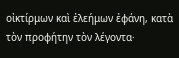οἰκτίρμων καὶ ἐλεήμων ἐφάνη, κατὰ τὸν προφήτην τὸν λέγοντα·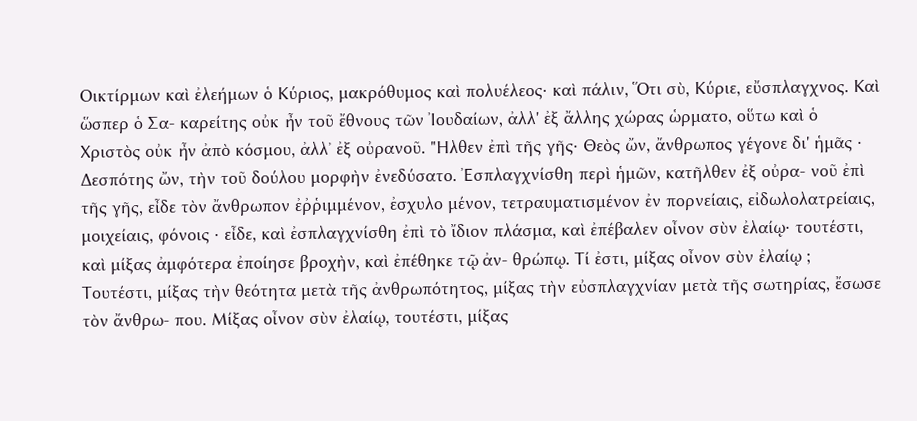Οικτίρμων καὶ ἐλεήμων ὁ Κύριος, μακρόθυμος καὶ πολυέλεος· καὶ πάλιν, Ὅτι σὺ, Κύριε, εὔσπλαγχνος. Καὶ ὥσπερ ὁ Σα- καρείτης οὐκ ἦν τοῦ ἔθνους τῶν Ἰουδαίων, ἀλλ' ἐξ ἄλλης χώρας ὡρματο, οὕτω καὶ ὁ Χριστὸς οὐκ ἦν ἀπὸ κόσμου, ἀλλ᾽ ἐξ οὐρανοῦ. "Ηλθεν ἐπὶ τῆς γῆς· Θεὸς ὤν, ἄνθρωπος γέγονε δι' ἡμᾶς · Δεσπότης ὤν, τὴν τοῦ δούλου μορφὴν ἐνεδύσατο. Ἐσπλαγχνίσθη περὶ ἡμῶν, κατῆλθεν ἐξ οὐρα- νοῦ ἐπὶ τῆς γῆς, εἶδε τὸν ἄνθρωπον ἐῤῥιμμένον, ἐσχυλο μένον, τετραυματισμένον ἐν πορνείαις, εἰδωλολατρείαις, μοιχείαις, φόνοις · εἶδε, καὶ ἐσπλαγχνίσθη ἐπὶ τὸ ἴδιον πλάσμα, καὶ ἐπέβαλεν οἶνον σὺν ἐλαίῳ· τουτέστι, καὶ μίξας ἀμφότερα ἐποίησε βροχὴν, καὶ ἐπέθηκε τῷ ἀν- θρώπῳ. Τί ἐστι, μίξας οἶνον σὺν ἐλαίῳ ; Τουτέστι, μίξας τὴν θεότητα μετὰ τῆς ἀνθρωπότητος, μίξας τὴν εὐσπλαγχνίαν μετὰ τῆς σωτηρίας, ἔσωσε τὸν ἄνθρω- που. Μίξας οἶνον σὺν ἐλαίῳ, τουτέστι, μίξας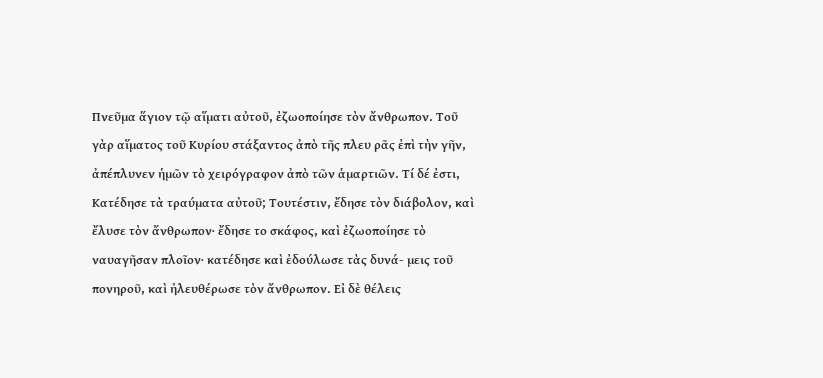Πνεῦμα ἅγιον τῷ αἵματι αὐτοῦ, ἐζωοποίησε τὸν ἄνθρωπον. Τοῦ γὰρ αἵματος τοῦ Κυρίου στάξαντος ἀπὸ τῆς πλευ ρᾶς ἐπὶ τὴν γῆν, ἀπέπλυνεν ἡμῶν τὸ χειρόγραφον ἀπὸ τῶν ἁμαρτιῶν. Τί δέ ἐστι, Κατέδησε τὰ τραύματα αὐτοῦ; Τουτέστιν, ἔδησε τὸν διάβολον, καὶ ἔλυσε τὸν ἄνθρωπον· ἔδησε το σκάφος, καὶ ἐζωοποίησε τὸ ναυαγῆσαν πλοῖον· κατέδησε καὶ ἐδούλωσε τὰς δυνά- μεις τοῦ πονηροῦ, καὶ ἠλευθέρωσε τὸν ἄνθρωπον. Εἰ δὲ θέλεις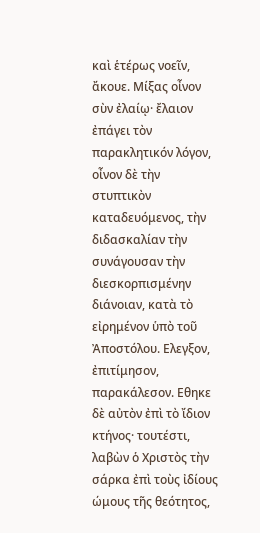καὶ ἑτέρως νοεῖν, ἄκουε. Μίξας οἶνον σὺν ἐλαίῳ· ἔλαιον ἐπάγει τὸν παρακλητικόν λόγον, οἶνον δὲ τὴν στυπτικὸν καταδευόμενος, τὴν διδασκαλίαν τὴν συνάγουσαν τὴν διεσκορπισμένην διάνοιαν, κατὰ τὸ εἰρημένον ὑπὸ τοῦ Ἀποστόλου. Ελεγξον, ἐπιτίμησον, παρακάλεσον. Εθηκε δὲ αὐτὸν ἐπὶ τὸ ἴδιον κτήνος· τουτέστι, λαβὼν ὁ Χριστὸς τὴν σάρκα ἐπὶ τοὺς ἰδίους ώμους τῆς θεότητος,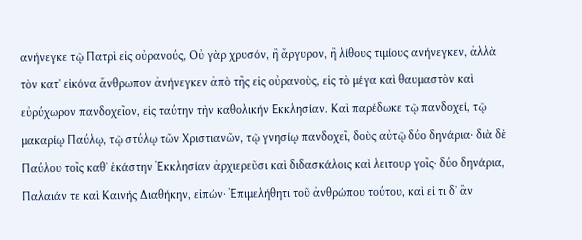ανήνεγκε τῷ Πατρὶ εἰς οὐρανούς, Οὐ γὰρ χρυσόν, ἢ ἄργυρον, ἢ λίθους τιμίους ανήνεγκεν, ἀλλὰ τὸν κατ' εἰκόνα ἄνθρωπον ἀνήνεγκεν ἀπὸ τῆς εἰς οὐρανοὺς, εἰς τὸ μέγα καὶ θαυμαστὸν καὶ εὐρύχωρον πανδοχεῖον, εἰς ταύτην τὴν καθολικήν Εκκλησίαν. Καὶ παρέδωκε τῷ πανδοχεί, τῷ μακαρίῳ Παύλῳ, τῷ στύλῳ τῶν Χριστιανῶν, τῷ γνησίῳ πανδοχεῖ, δοὺς αὐτῷ δύο δηνάρια· διὰ δὲ Παύλου τοῖς καθ᾿ ἑκάστην Ἐκκλησίαν ἀρχιερεῦσι καὶ διδασκάλοις καὶ λειτουρ γοῖς· δύο δηνάρια, Παλαιάν τε καὶ Καινής Διαθήκην, εἰπών· Ἐπιμελήθητι τοῦ ἀνθρώπου τούτου, καὶ εἰ τι δ᾽ ἂν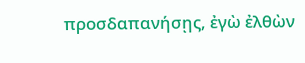προσδαπανήσῃς, ἐγὼ ἐλθὼν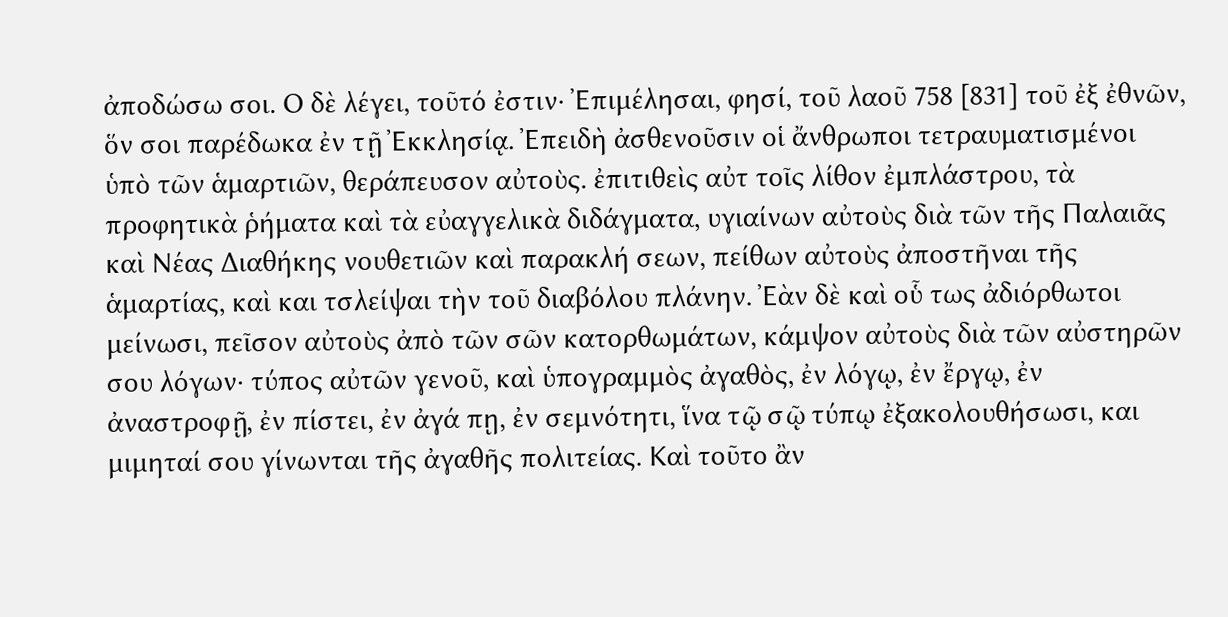ἀποδώσω σοι. Ο δὲ λέγει, τοῦτό ἐστιν· Ἐπιμέλησαι, φησί, τοῦ λαοῦ 758 [831] τοῦ ἐξ ἐθνῶν, ὅν σοι παρέδωκα ἐν τῇ Ἐκκλησίᾳ. Ἐπειδὴ ἀσθενοῦσιν οἱ ἄνθρωποι τετραυματισμένοι ὑπὸ τῶν ἁμαρτιῶν, θεράπευσον αὐτοὺς. ἐπιτιθεὶς αὐτ τοῖς λίθον ἐμπλάστρου, τὰ προφητικὰ ῥήματα καὶ τὰ εὐαγγελικὰ διδάγματα, υγιαίνων αὐτοὺς διὰ τῶν τῆς Παλαιᾶς καὶ Νέας Διαθήκης νουθετιῶν καὶ παρακλή σεων, πείθων αὐτοὺς ἀποστῆναι τῆς ἁμαρτίας, καὶ και τσλείψαι τὴν τοῦ διαβόλου πλάνην. Ἐὰν δὲ καὶ οὗ τως ἀδιόρθωτοι μείνωσι, πεῖσον αὐτοὺς ἀπὸ τῶν σῶν κατορθωμάτων, κάμψον αὐτοὺς διὰ τῶν αὐστηρῶν σου λόγων· τύπος αὐτῶν γενοῦ, καὶ ὑπογραμμὸς ἀγαθὸς, ἐν λόγῳ, ἐν ἔργῳ, ἐν ἀναστροφῇ, ἐν πίστει, ἐν ἀγά πῃ, ἐν σεμνότητι, ἵνα τῷ σῷ τύπῳ ἐξακολουθήσωσι, και μιμηταί σου γίνωνται τῆς ἀγαθῆς πολιτείας. Καὶ τοῦτο ἂν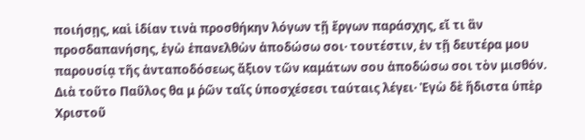ποιήσῃς, καὶ ἰδίαν τινὰ προσθήκην λόγων τῇ ἔργων παράσχης, εἴ τι ἂν προσδαπανήσης, ἐγὼ ἐπανελθὼν ἀποδώσω σοι· τουτέστιν, ἐν τῇ δευτέρα μου παρουσίᾳ τῆς ἀνταποδόσεως ἄξιον τῶν καμάτων σου ἀποδώσω σοι τὸν μισθόν. Διὰ τοῦτο Παῦλος θα μ ῥῶν ταῖς ὑποσχέσεσι ταύταις λέγει· Ἐγὼ δὲ ἥδιστα ὑπὲρ Χριστοῦ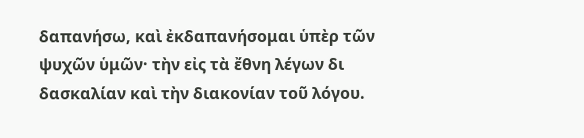δαπανήσω, καὶ ἐκδαπανήσομαι ὑπὲρ τῶν ψυχῶν ὑμῶν· τὴν εἰς τὰ ἔθνη λέγων δι δασκαλίαν καὶ τὴν διακονίαν τοῦ λόγου.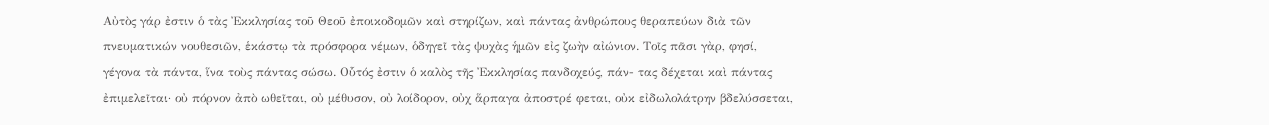Αὐτὸς γάρ ἐστιν ὁ τὰς Ἐκκλησίας τοῦ Θεοῦ ἐποικοδομῶν καὶ στηρίζων, καὶ πάντας ἀνθρώπους θεραπεύων διὰ τῶν πνευματικών νουθεσιῶν, ἑκάστῳ τὰ πρόσφορα νέμων, ὁδηγεῖ τὰς ψυχὰς ἡμῶν εἰς ζωὴν αἰώνιον. Τοῖς πᾶσι γὰρ, φησί, γέγονα τὰ πάντα, ἵνα τοὺς πάντας σώσω. Οὗτός ἐστιν ὁ καλὸς τῆς Ἐκκλησίας πανδοχεύς, πάν- τας δέχεται καὶ πάντας ἐπιμελεῖται· οὐ πόρνον ἀπὸ ωθεῖται, οὐ μέθυσον, οὐ λοίδορον, οὐχ ἅρπαγα ἀποστρέ φεται, οὐκ εἰδωλολάτρην βδελύσσεται,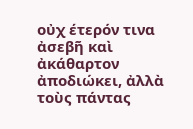οὐχ έτερόν τινα ἀσεβῆ καὶ ἀκάθαρτον ἀποδιώκει, ἀλλὰ τοὺς πάντας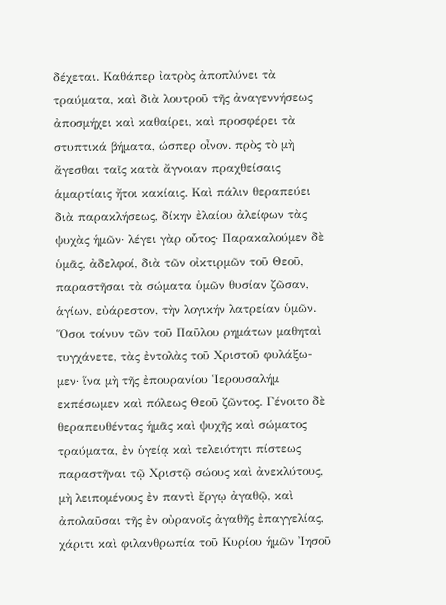δέχεται. Καθάπερ ἰατρὸς ἀποπλύνει τὰ τραύματα, καὶ διὰ λουτροῦ τῆς ἀναγεννήσεως ἀποσμήχει καὶ καθαίρει, καὶ προσφέρει τὰ στυπτικά βήματα, ώσπερ οἶνον. πρὸς τὸ μὴ ἄγεσθαι ταῖς κατὰ ἄγνοιαν πραχθείσαις ἁμαρτίαις ἤτοι κακίαις. Καὶ πάλιν θεραπεύει διὰ παρακλήσεως, δίκην ἐλαίου ἀλείφων τὰς ψυχὰς ἡμῶν· λέγει γὰρ οὗτος· Παρακαλούμεν δὲ ὑμᾶς, ἀδελφοί, διὰ τῶν οἰκτιρμῶν τοῦ Θεοῦ, παραστῆσαι τὰ σώματα ὑμῶν θυσίαν ζῶσαν, ἁγίων, εὐάρεστον, τὴν λογικήν λατρείαν ὑμῶν. Ὅσοι τοίνυν τῶν τοῦ Παῦλου ρημάτων μαθηταὶ τυγχάνετε, τὰς ἐντολὰς τοῦ Χριστοῦ φυλάξω- μεν· ἵνα μὴ τῆς ἐπουρανίου Ἱερουσαλήμ εκπέσωμεν καὶ πόλεως Θεοῦ ζῶντος. Γένοιτο δὲ θεραπευθέντας ἡμᾶς καὶ ψυχῆς καὶ σώματος τραύματα, ἐν ὑγείᾳ καὶ τελειότητι πίστεως παραστῆναι τῷ Χριστῷ σώους καὶ ἀνεκλύτους, μὴ λειπομένους ἐν παντὶ ἔργῳ ἀγαθῷ, καὶ ἀπολαῦσαι τῆς ἐν οὐρανοῖς ἀγαθῆς ἐπαγγελίας, χάριτι καὶ φιλανθρωπία τοῦ Κυρίου ἡμῶν Ἰησοῦ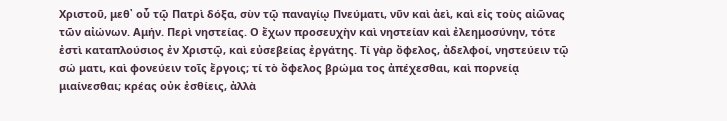Χριστοῦ, μεθ᾿ οὗ τῷ Πατρὶ δόξα, σὺν τῷ παναγίῳ Πνεύματι, νῦν καὶ ἀεὶ, καὶ εἰς τοὺς αἰῶνας τῶν αἰώνων. Αμήν. Περὶ νηστείας. Ο ἔχων προσευχὴν καὶ νηστείαν καὶ ἐλεημοσύνην, τότε ἐστὶ καταπλούσιος ἐν Χριστῷ, καὶ εὐσεβείας ἐργάτης. Τί γὰρ ὄφελος, ἀδελφοί, νηστεύειν τῷ σώ ματι, καὶ φονεύειν τοῖς ἔργοις; τί τὸ ὄφελος βρώμα τος ἀπέχεσθαι, καὶ πορνείᾳ μιαίνεσθαι; κρέας οὐκ ἐσθίεις, ἀλλὰ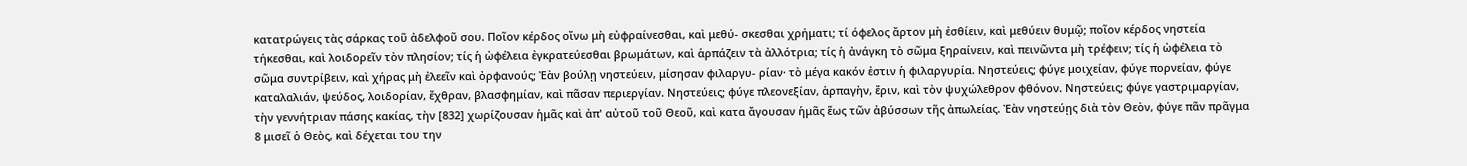κατατρώγεις τὰς σάρκας τοῦ ἀδελφοῦ σου. Ποῖον κέρδος οἴνω μὴ εὐφραίνεσθαι, καὶ μεθύ- σκεσθαι χρήματι; τί όφελος ἄρτον μὴ ἐσθίειν, καὶ μεθύειν θυμῷ; ποῖον κέρδος νηστεία τήκεσθαι, καὶ λοιδορεῖν τὸν πλησίον; τίς ἡ ὠφέλεια ἐγκρατεύεσθαι βρωμάτων, καὶ ἁρπάζειν τὰ ἀλλότρια; τίς ἡ ἀνάγκη τὸ σῶμα ξηραίνειν, καὶ πεινῶντα μὴ τρέφειν; τίς ἡ ὠφέλεια τὸ σῶμα συντρίβειν, καὶ χήρας μὴ ἐλεεῖν καὶ ὀρφανούς; Ἐὰν βούλῃ νηστεύειν, μίσησαν φιλαργυ- ρίαν· τὸ μέγα κακόν ἐστιν ἡ φιλαργυρία. Νηστεύεις; φύγε μοιχείαν, φύγε πορνείαν, φύγε καταλαλιάν, ψεύδος, λοιδορίαν, ἔχθραν, βλασφημίαν, καὶ πᾶσαν περιεργίαν. Νηστεύεις; φύγε πλεονεξίαν, ἁρπαγὴν, ἔριν, καὶ τὸν ψυχώλεθρον φθόνον. Νηστεύεις; φύγε γαστριμαργίαν, τὴν γεννήτριαν πάσης κακίας, τὴν [832] χωρίζουσαν ἡμᾶς καὶ ἀπ' αὐτοῦ τοῦ Θεοῦ, καὶ κατα ἄγουσαν ἡμᾶς ἕως τῶν ἀβύσσων τῆς ἀπωλείας. Ἐὰν νηστεύῃς διὰ τὸν Θεὸν, φύγε πᾶν πρᾶγμα 8 μισεῖ ὁ Θεὸς, καὶ δέχεται του την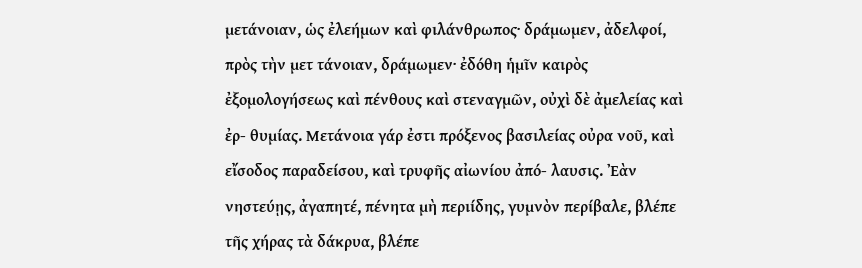μετάνοιαν, ὡς ἐλεήμων καὶ φιλάνθρωπος· δράμωμεν, ἀδελφοί, πρὸς τὴν μετ τάνοιαν, δράμωμεν· ἐδόθη ἡμῖν καιρὸς ἐξομολογήσεως καὶ πένθους καὶ στεναγμῶν, οὐχὶ δὲ ἀμελείας καὶ ἐρ- θυμίας. Μετάνοια γάρ ἐστι πρόξενος βασιλείας οὐρα νοῦ, καὶ εἴσοδος παραδείσου, καὶ τρυφῆς αἰωνίου ἀπό- λαυσις. Ἐὰν νηστεύῃς, ἀγαπητέ, πένητα μὴ περιίδης, γυμνὸν περίβαλε, βλέπε τῆς χήρας τὰ δάκρυα, βλέπε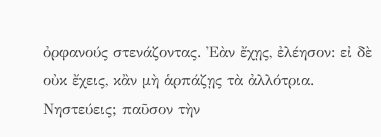ὀρφανούς στενάζοντας. Ἐὰν ἔχῃς, ἐλέησον: εἰ δὲ οὐκ ἔχεις, κἂν μὴ ἁρπάζῃς τὰ ἀλλότρια. Νηστεύεις; παῦσον τὴν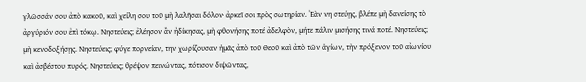γλῶσσάν σου ἀπὸ κακοῦ, καὶ χείλη σου τοῦ μὴ λαλῆσαι δόλον· ἀρκεῖ σοι πρὸς σωτηρίαν. Ἐὰν νη στεύῃς, βλέπε μὴ δανείσης τὸ ἀργύριόν σου ἐπὶ τόκῳ. Νηστεύεις; ἐλέησον ἂν ἠδίκησας, μὴ φθονήσης ποτέ ἀδελφὸν, μήτε πάλιν μισήσης τινά ποτέ. Νηστεύεις; μὴ κενοδοξήσῃς. Νηστεύεις; φύγε πορνείαν, την χωρίζουσαν ἡμᾶς ἀπὸ τοῦ Θεοῦ καὶ ἀπὸ τῶν ἁγίων, τὴν πρόξενον τοῦ αἰωνίου καὶ ἀσβέστου πυρός. Νηστεύεις; θρέψον πεινώντας, πότισον διψῶντας,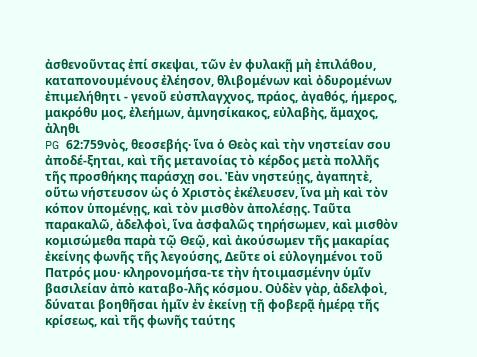ἀσθενοῦντας ἐπί σκεψαι, τῶν ἐν φυλακῇ μὴ ἐπιλάθου, καταπονουμένους ἐλέησον, θλιβομένων καὶ ὀδυρομένων ἐπιμελήθητι - γενοῦ εὐσπλαγχνος, πράος, ἀγαθός, ήμερος, μακρόθυ μος, ἐλεήμων, ἀμνησίκακος, εὐλαβὴς, ἄμαχος, ἀληθι
PG 62:759νὸς, θεοσεβής· ἵνα ὁ Θεὸς καὶ τὴν νηστείαν σου ἀποδέ-ξηται, καὶ τῆς μετανοίας τὸ κέρδος μετὰ πολλῆς τῆς προσθήκης παράσχῃ σοι. Ἐὰν νηστεύῃς, ἀγαπητὲ, οὕτω νήστευσον ὡς ὁ Χριστὸς ἐκέλευσεν, ἵνα μὴ καὶ τὸν κόπον ὑπομένῃς, καὶ τὸν μισθὸν ἀπολέσῃς. Ταῦτα παρακαλῶ, ἀδελφοὶ, ἵνα ἀσφαλῶς τηρήσωμεν, καὶ μισθὸν κομισώμεθα παρὰ τῷ Θεῷ, καὶ ἀκούσωμεν τῆς μακαρίας ἐκείνης φωνῆς τῆς λεγούσης, Δεῦτε οἱ εὐλογημένοι τοῦ Πατρός μου· κληρονομήσα-τε τὴν ἡτοιμασμένην ὑμῖν βασιλείαν ἀπὸ καταβο-λῆς κόσμου. Οὐδὲν γὰρ, ἀδελφοὶ, δύναται βοηθῆσαι ἡμῖν ἐν ἐκείνῃ τῇ φοβερᾷ ἡμέρᾳ τῆς κρίσεως, καὶ τῆς φωνῆς ταύτης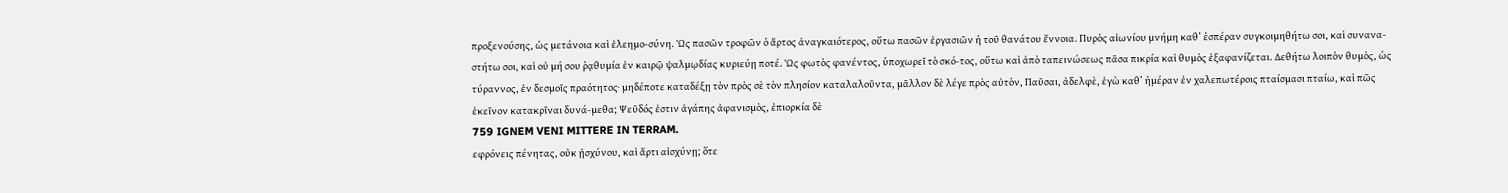προξενούσης, ὡς μετάνοια καὶ ἐλεημο-σύνη. Ὡς πασῶν τροφῶν ὁ ἄρτος ἀναγκαιότερος, οὕτω πασῶν ἐργασιῶν ἡ τοῦ θανάτου ἔννοια. Πυρὸς αἰωνίου μνήμη καθ’ ἑσπέραν συγκοιμηθήτω σοι, καὶ συνανα-στήτω σοι, καὶ οὐ μή σου ῥᾳθυμία ἐν καιρῷ ψαλμῳδίας κυριεύῃ ποτέ. Ὡς φωτὸς φανέντος, ὑποχωρεῖ τὸ σκό-τος, οὕτω καὶ ἀπὸ ταπεινώσεως πᾶσα πικρία καὶ θυμὸς ἐξαφανίζεται. Δεθήτω λοιπὸν θυμὸς, ὡς τύραννος, ἐν δεσμοῖς πραότητος· μηδέποτε καταδέξῃ τὸν πρὸς σὲ τὸν πλησίον καταλαλοῦντα, μᾶλλον δὲ λέγε πρὸς αὐτὸν, Παῦσαι, ἀδελφὲ, ἐγὼ καθ’ ἡμέραν ἐν χαλεπωτέροις πταίσμασι πταίω, καὶ πῶς ἐκεῖνον κατακρῖναι δυνά-μεθα; Ψεῦδός ἐστιν ἀγάπης ἀφανισμὸς, ἐπιορκία δὲ
759 IGNEM VENI MITTERE IN TERRAM.
εφρόνεις πένητας, οὐκ ᾐσχύνου, καὶ ἄρτι αἰσχύνῃ; ὅτε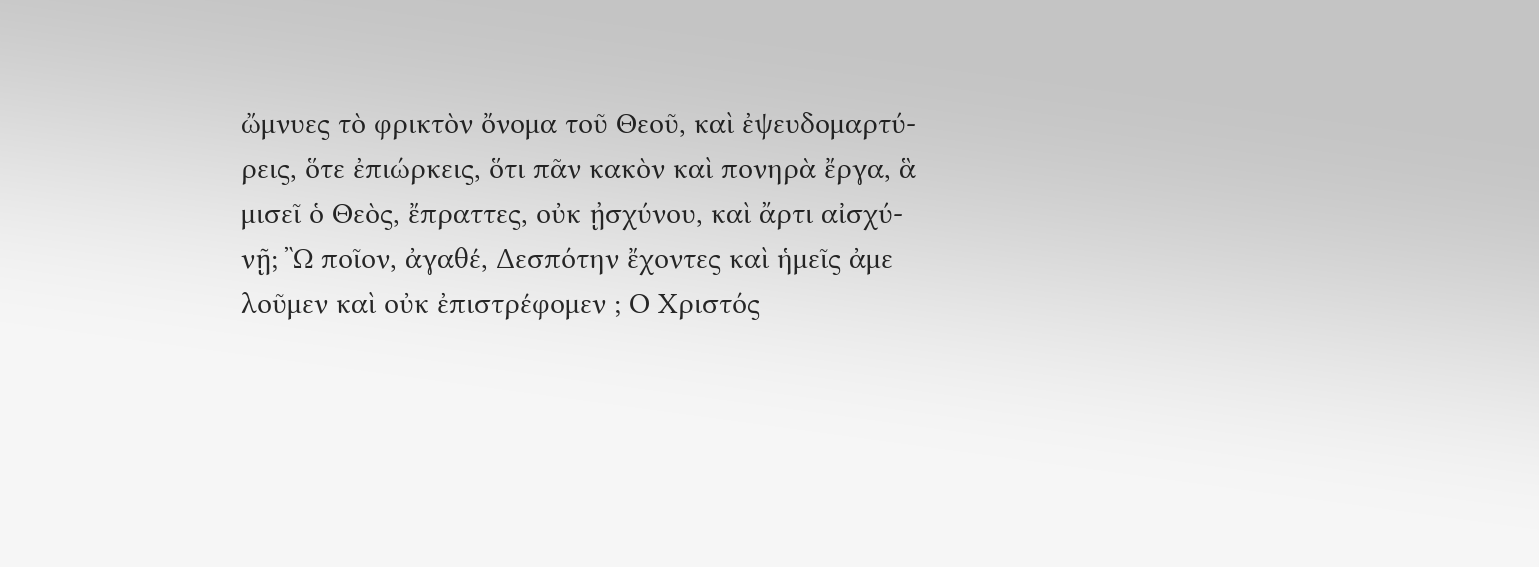ὤμνυες τὸ φρικτὸν ὄνομα τοῦ Θεοῦ, καὶ ἐψευδομαρτύ-
ρεις, ὅτε ἐπιώρκεις, ὅτι πᾶν κακὸν καὶ πονηρὰ ἔργα, ἃ
μισεῖ ὁ Θεὸς, ἔπραττες, οὐκ ᾐσχύνου, καὶ ἄρτι αἰσχύ-
νῇ; Ὢ ποῖον, ἀγαθέ, Δεσπότην ἔχοντες καὶ ἡμεῖς ἀμε
λοῦμεν καὶ οὐκ ἐπιστρέφομεν ; Ο Χριστός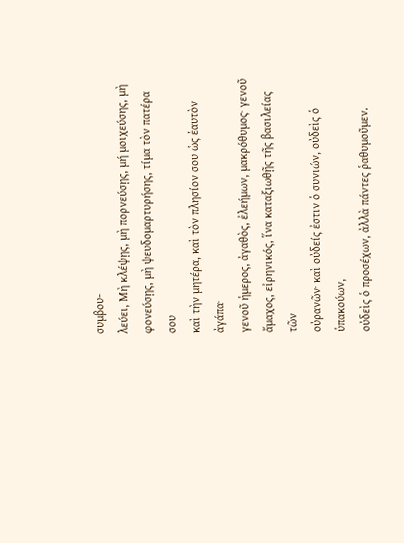συμβου-
λεύει, Μὴ κλέψῃς, μὴ πορνεύσῃς, μή μοιχεύσης, μὴ
φονεύσῃς, μὴ ψευδομαρτυρήσης, τίμα τὸν πατέρα σου
καὶ τὴν μητέρα, καὶ τὸν πλησίον σου ὡς ἑαυτὸν ἀγάπα·
γενοῦ ἡμερος, ἀγαθὸς, ἐλεήμων, μακρόθυμος· γενοῦ
ἄμαχος, εἰρηνικός, ἵνα καταξιωθῇς τῆς βασιλείας τῶν
οὐρανῶν· καὶ οὐδείς ἐστιν ὁ συνιών, οὐδεὶς ὁ ὑπακούων,
οὐδεὶς ὁ προσέχων, ἀλλὰ πάντες ῥαθυμοῦμεν.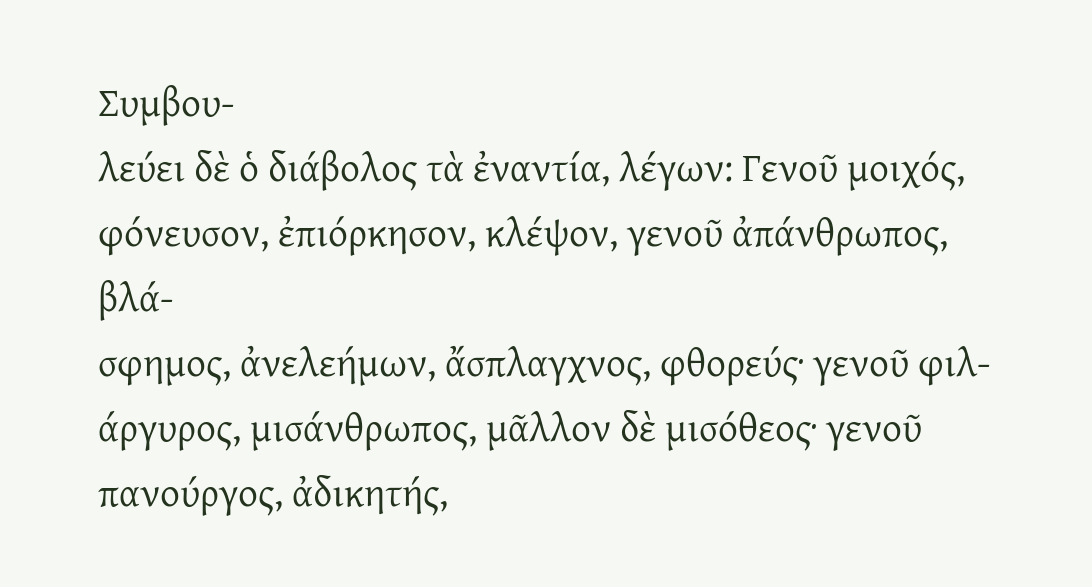Συμβου-
λεύει δὲ ὁ διάβολος τὰ ἐναντία, λέγων: Γενοῦ μοιχός,
φόνευσον, ἐπιόρκησον, κλέψον, γενοῦ ἀπάνθρωπος, βλά-
σφημος, ἀνελεήμων, ἄσπλαγχνος, φθορεύς· γενοῦ φιλ-
άργυρος, μισάνθρωπος, μᾶλλον δὲ μισόθεος· γενοῦ
πανούργος, ἀδικητής,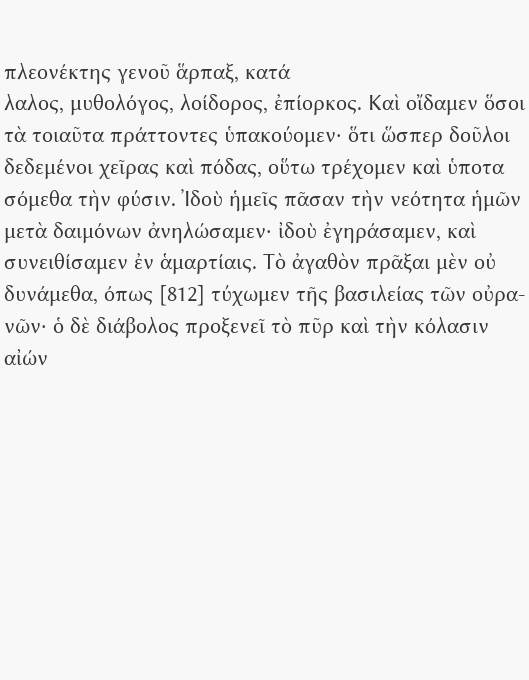πλεονέκτης γενοῦ ἅρπαξ, κατά
λαλος, μυθολόγος, λοίδορος, ἐπίορκος. Καὶ οἴδαμεν ὅσοι
τὰ τοιαῦτα πράττοντες ὑπακούομεν· ὅτι ὥσπερ δοῦλοι
δεδεμένοι χεῖρας καὶ πόδας, οὕτω τρέχομεν καὶ ὑποτα
σόμεθα τὴν φύσιν. Ἰδοὺ ἡμεῖς πᾶσαν τὴν νεότητα ἡμῶν
μετὰ δαιμόνων ἀνηλώσαμεν· ἰδοὺ ἐγηράσαμεν, καὶ
συνειθίσαμεν ἐν ἁμαρτίαις. Τὸ ἀγαθὸν πρᾶξαι μὲν οὐ
δυνάμεθα, όπως [812] τύχωμεν τῆς βασιλείας τῶν οὐρα-
νῶν· ὁ δὲ διάβολος προξενεῖ τὸ πῦρ καὶ τὴν κόλασιν αἰών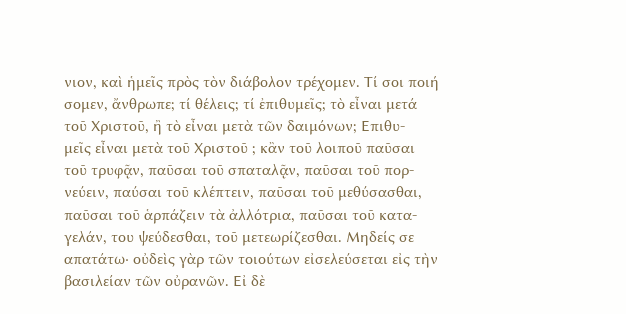νιον, καὶ ἡμεῖς πρὸς τὸν διάβολον τρέχομεν. Τί σοι ποιή
σομεν, ἄνθρωπε; τί θέλεις; τί ἐπιθυμεῖς; τὸ εἶναι μετά
τοῦ Χριστοῦ, ἢ τὸ εἶναι μετὰ τῶν δαιμόνων; Επιθυ-
μεῖς εἶναι μετὰ τοῦ Χριστοῦ ; κἂν τοῦ λοιποῦ παῦσαι
τοῦ τρυφᾷν, παῦσαι τοῦ σπαταλᾷν, παῦσαι τοῦ πορ-
νεύειν, παύσαι τοῦ κλέπτειν, παῦσαι τοῦ μεθύσασθαι,
παῦσαι τοῦ ἁρπάζειν τὰ ἀλλότρια, παῦσαι τοῦ κατα-
γελάν, του ψεύδεσθαι, τοῦ μετεωρίζεσθαι. Μηδείς σε
απατάτω· οὐδεὶς γὰρ τῶν τοιούτων εἰσελεύσεται εἰς τὴν
βασιλείαν τῶν οὐρανῶν. Εἰ δὲ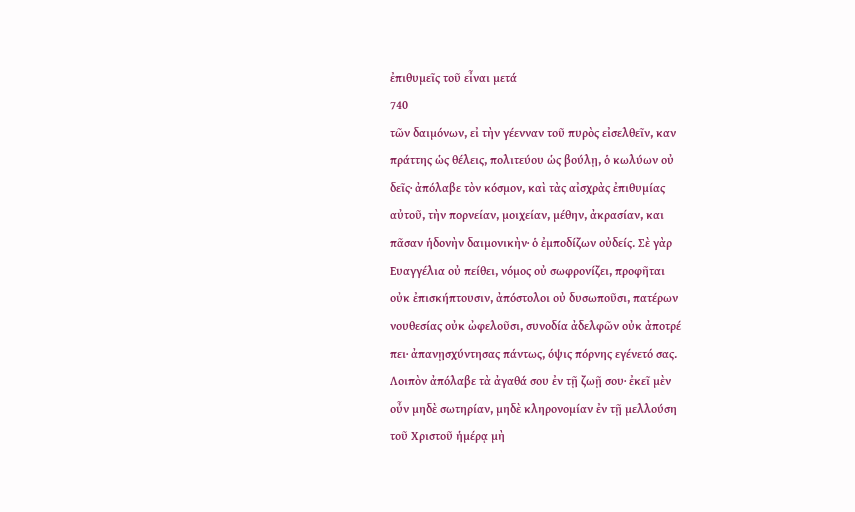ἐπιθυμεῖς τοῦ εἶναι μετά
740
τῶν δαιμόνων, εἰ τὴν γέενναν τοῦ πυρὸς εἰσελθεῖν, καν
πράττης ὡς θέλεις, πολιτεύου ὡς βούλῃ, ὁ κωλύων οὐ
δεῖς· ἀπόλαβε τὸν κόσμον, καὶ τὰς αἰσχρὰς ἐπιθυμίας
αὐτοῦ, τὴν πορνείαν, μοιχείαν, μέθην, ἀκρασίαν, και
πᾶσαν ἡδονὴν δαιμονικὴν· ὁ ἐμποδίζων οὐδείς. Σὲ γὰρ
Ευαγγέλια οὐ πείθει, νόμος οὐ σωφρονίζει, προφῆται
οὐκ ἐπισκήπτουσιν, ἀπόστολοι οὐ δυσωποῦσι, πατέρων
νουθεσίας οὐκ ὠφελοῦσι, συνοδία ἀδελφῶν οὐκ ἀποτρέ
πει· ἀπανῃσχύντησας πάντως, όψις πόρνης εγένετό σας.
Λοιπὸν ἀπόλαβε τὰ ἀγαθά σου ἐν τῇ ζωῇ σου· ἐκεῖ μὲν
οὖν μηδὲ σωτηρίαν, μηδὲ κληρονομίαν ἐν τῇ μελλούση
τοῦ Χριστοῦ ἡμέρᾳ μὴ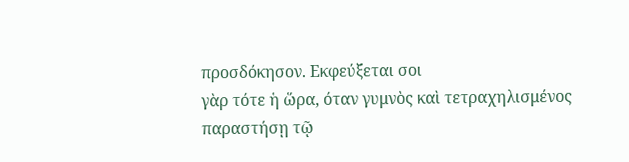προσδόκησον. Εκφεύξεται σοι
γὰρ τότε ἡ ὥρα, όταν γυμνὸς καὶ τετραχηλισμένος
παραστήσῃ τῷ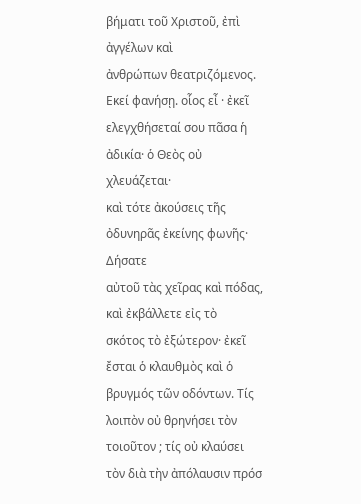βήματι τοῦ Χριστοῦ, ἐπὶ ἀγγέλων καὶ
ἀνθρώπων θεατριζόμενος. Εκεί φανήσῃ. οἷος εἶ · ἐκεῖ
ελεγχθήσεταί σου πᾶσα ἡ ἀδικία· ὁ Θεὸς οὐ χλευάζεται·
καὶ τότε ἀκούσεις τῆς ὀδυνηρᾶς ἐκείνης φωνῆς· Δήσατε
αὐτοῦ τὰς χεῖρας καὶ πόδας, καὶ ἐκβάλλετε εἰς τὸ
σκότος τὸ ἐξώτερον· ἐκεῖ ἔσται ὁ κλαυθμὸς καὶ ὁ
βρυγμός τῶν οδόντων. Τίς λοιπὸν οὐ θρηνήσει τὸν
τοιοῦτον ; τίς οὐ κλαύσει τὸν διὰ τὴν ἀπόλαυσιν πρόσ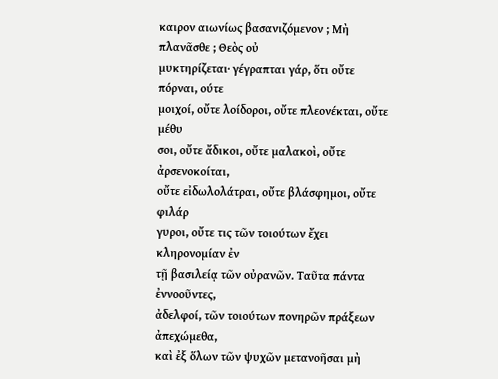καιρον αιωνίως βασανιζόμενον ; Μὴ πλανᾶσθε ; Θεὸς οὐ
μυκτηρίζεται· γέγραπται γάρ, ὅτι οὔτε πόρναι, ούτε
μοιχοί, οὔτε λοίδοροι, οὔτε πλεονέκται, οὔτε μέθυ
σοι, οὔτε ἄδικοι, οὔτε μαλακοὶ, οὔτε ἀρσενοκοίται,
οὔτε εἰδωλολάτραι, οὔτε βλάσφημοι, οὔτε φιλάρ
γυροι, οὔτε τις τῶν τοιούτων ἔχει κληρονομίαν ἐν
τῇ βασιλείᾳ τῶν οὐρανῶν. Ταῦτα πάντα ἐννοοῦντες,
ἀδελφοί, τῶν τοιούτων πονηρῶν πράξεων ἀπεχώμεθα,
καὶ ἐξ ὅλων τῶν ψυχῶν μετανοῆσαι μὴ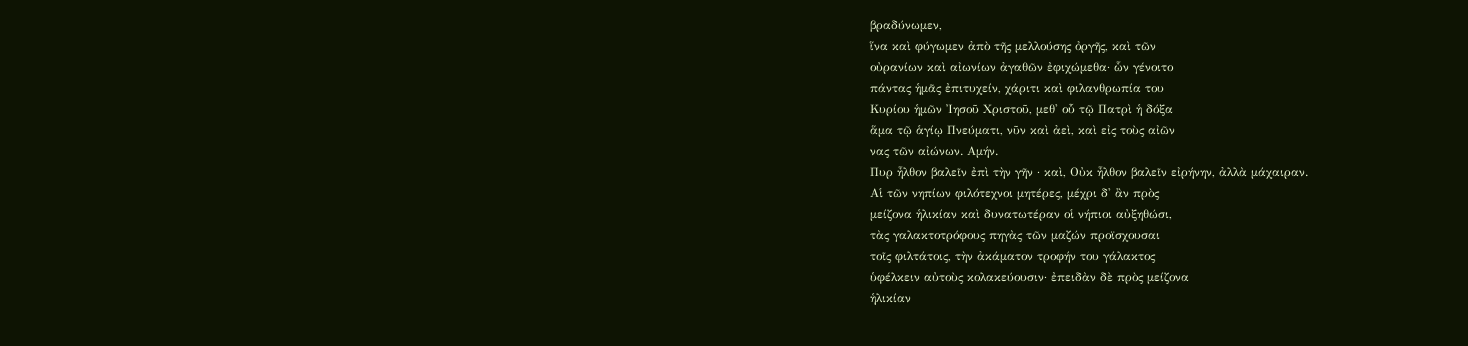βραδύνωμεν,
ἵνα καὶ φύγωμεν ἀπὸ τῆς μελλούσης ὀργῆς, καὶ τῶν
οὐρανίων καὶ αἰωνίων ἀγαθῶν ἐφιχώμεθα· ὧν γένοιτο
πάντας ἡμᾶς ἐπιτυχείν, χάριτι καὶ φιλανθρωπία του
Κυρίου ἡμῶν Ἰησοῦ Χριστοῦ, μεθ' οὗ τῷ Πατρὶ ἡ δόξα
ἅμα τῷ ἁγίῳ Πνεύματι, νῦν καὶ ἀεὶ, καὶ εἰς τοὺς αἰῶν
νας τῶν αἰώνων. Αμήν.
Πυρ ἦλθον βαλεῖν ἐπὶ τὴν γῆν · καὶ, Οὐκ ἦλθον βαλεῖν εἰρήνην, ἀλλὰ μάχαιραν.
Αἱ τῶν νηπίων φιλότεχνοι μητέρες, μέχρι δ' ἂν πρὸς
μείζονα ἡλικίαν καὶ δυνατωτέραν οἱ νήπιοι αὐξηθώσι,
τὰς γαλακτοτρόφους πηγὰς τῶν μαζών προϊσχουσαι
τοῖς φιλτάτοις, τὴν ἀκάματον τροφήν του γάλακτος
ὑφέλκειν αὐτοὺς κολακεύουσιν· ἐπειδὰν δὲ πρὸς μείζονα
ἡλικίαν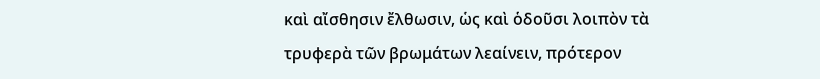καὶ αἴσθησιν ἔλθωσιν, ὡς καὶ ὁδοῦσι λοιπὸν τὰ
τρυφερὰ τῶν βρωμάτων λεαίνειν, πρότερον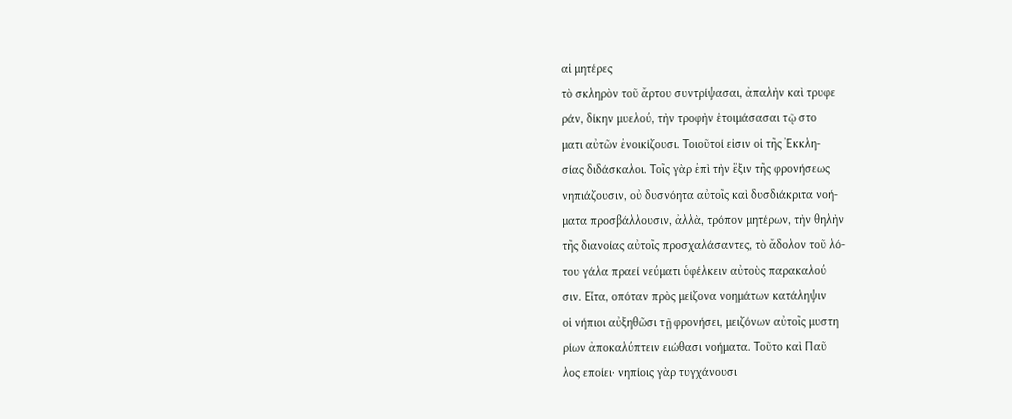αἱ μητέρες
τὸ σκληρὸν τοῦ ἄρτου συντρίψασαι, ἀπαλὴν καὶ τρυφε
ράν, δίκην μυελού, τὴν τροφὴν ἑτοιμάσασαι τῷ στο
ματι αὐτῶν ἐνοικίζουσι. Τοιοῦτοί εἰσιν οἱ τῆς Ἐκκλη-
σίας διδάσκαλοι. Τοῖς γὰρ ἐπὶ τὴν ἕξιν τῆς φρονήσεως
νηπιάζουσιν, οὐ δυσνόητα αὐτοῖς καὶ δυσδιάκριτα νοή-
ματα προσβάλλουσιν, ἀλλὰ, τρόπον μητέρων, τὴν θηλὴν
τῆς διανοίας αὐτοῖς προσχαλάσαντες, τὸ ἄδολον τοῦ λό-
του γάλα πραεί νεύματι ὑφέλκειν αὐτοὺς παρακαλού
σιν. Εἶτα, οπόταν πρὸς μείζονα νοημάτων κατάληψιν
οἱ νήπιοι αὐξηθῶσι τῇ φρονήσει, μειζόνων αὐτοῖς μυστη
ρίων ἀποκαλύπτειν ειώθασι νοήματα. Τοῦτο καὶ Παῦ
λος εποίει· νηπίοις γὰρ τυγχάνουσι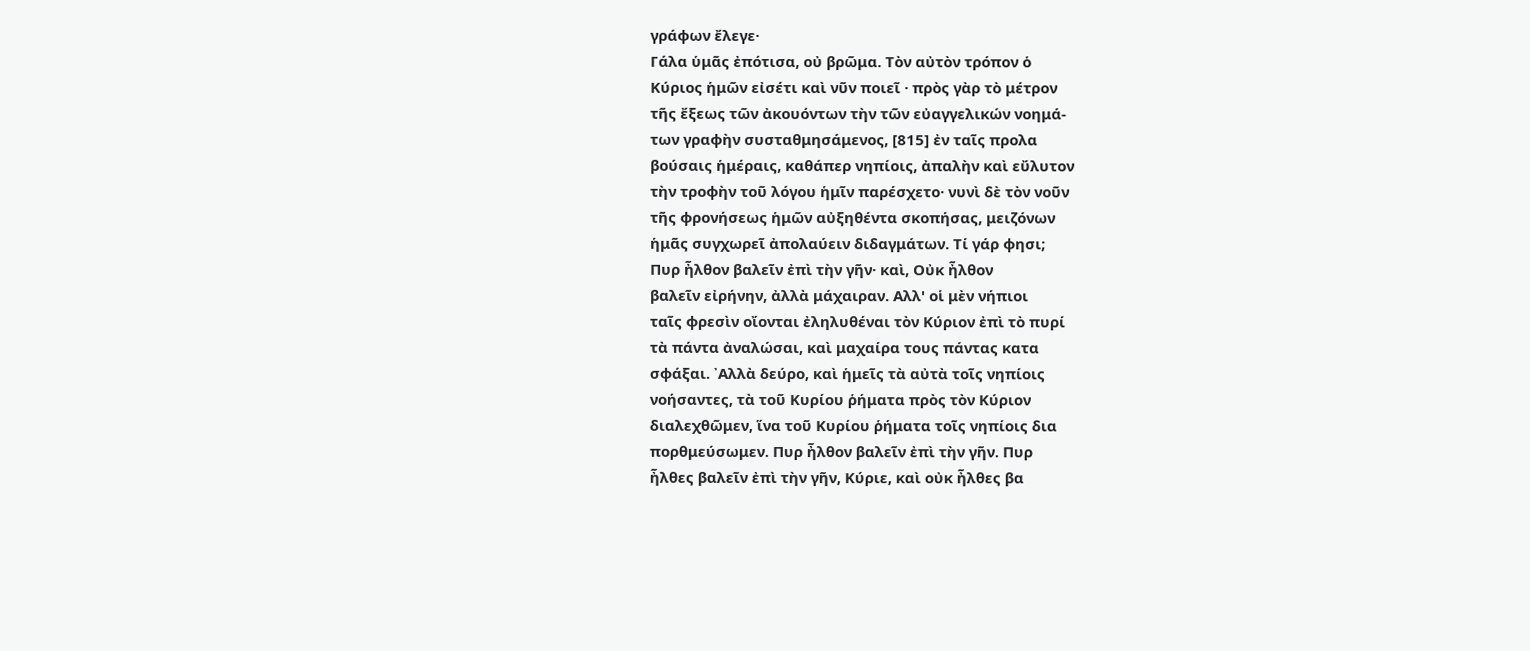γράφων ἔλεγε·
Γάλα ὑμᾶς ἐπότισα, οὐ βρῶμα. Τὸν αὐτὸν τρόπον ὁ
Κύριος ἡμῶν εἰσέτι καὶ νῦν ποιεῖ · πρὸς γὰρ τὸ μέτρον
τῆς ἔξεως τῶν ἀκουόντων τὴν τῶν εὐαγγελικών νοημά-
των γραφὴν συσταθμησάμενος, [815] ἐν ταῖς προλα
βούσαις ἡμέραις, καθάπερ νηπίοις, ἀπαλὴν καὶ εὔλυτον
τὴν τροφὴν τοῦ λόγου ἡμῖν παρέσχετο· νυνὶ δὲ τὸν νοῦν
τῆς φρονήσεως ἡμῶν αὐξηθέντα σκοπήσας, μειζόνων
ἡμᾶς συγχωρεῖ ἀπολαύειν διδαγμάτων. Τί γάρ φησι;
Πυρ ἦλθον βαλεῖν ἐπὶ τὴν γῆν· καὶ, Οὐκ ἦλθον
βαλεῖν εἰρήνην, ἀλλὰ μάχαιραν. Αλλ' οἱ μὲν νήπιοι
ταῖς φρεσὶν οἴονται ἐληλυθέναι τὸν Κύριον ἐπὶ τὸ πυρί
τὰ πάντα ἀναλώσαι, καὶ μαχαίρα τους πάντας κατα
σφάξαι. ᾿Αλλὰ δεύρο, καὶ ἡμεῖς τὰ αὐτὰ τοῖς νηπίοις
νοήσαντες, τὰ τοῦ Κυρίου ῥήματα πρὸς τὸν Κύριον
διαλεχθῶμεν, ἵνα τοῦ Κυρίου ῥήματα τοῖς νηπίοις δια
πορθμεύσωμεν. Πυρ ἦλθον βαλεῖν ἐπὶ τὴν γῆν. Πυρ
ἦλθες βαλεῖν ἐπὶ τὴν γῆν, Κύριε, καὶ οὐκ ἦλθες βα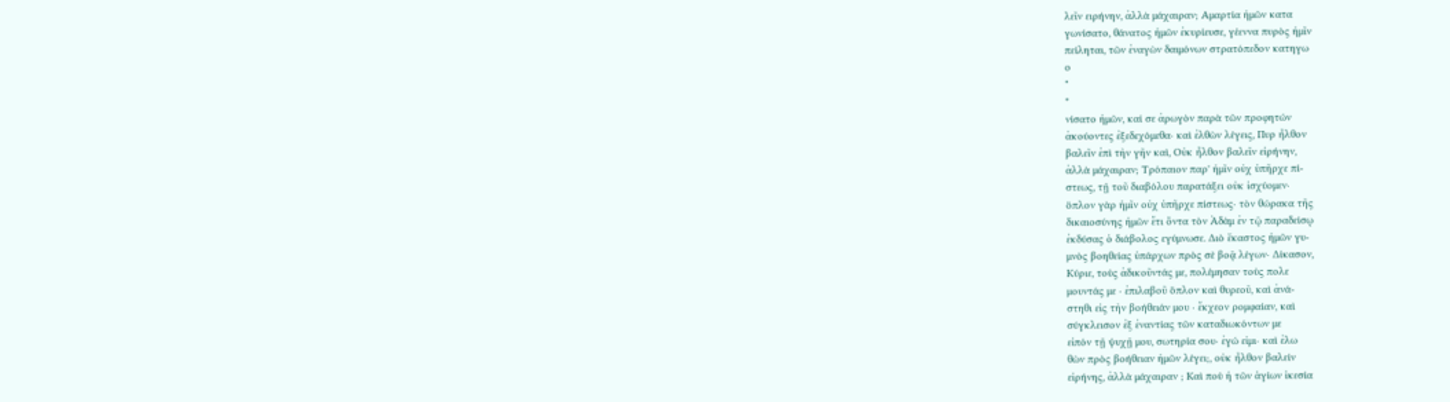λεῖν ειρήνην, ἀλλὰ μάχαιραν; Αμαρτία ἡμῶν κατα
γωνίσατο, θάνατος ἡμῶν ἐκυρίευσε, γέεννα πυρὸς ἡμῖν
πείληται, τῶν ἐναγὼν δαιμόνων στρατόπεδον κατηγω
ο
"
*
νίσατο ἡμῶν, καί σε ἀρωγὸν παρὰ τῶν προφητών
ἀκούοντες ἐξεδεχόμεθα· καὶ ἐλθὼν λέγεις, Πυρ ἦλθον
βαλεῖν ἐπὶ τὴν γῆν καὶ, Οὐκ ἦλθον βαλεῖν εἰρήνην,
ἀλλὰ μάχαιραν; Τρόπαιον παρ' ἡμῖν οὐχ ὑπῆρχε πί-
στεως, τῇ τοῦ διαβόλου παρατάξει οὐκ ἰσχύομεν·
ὅπλον γὰρ ἡμῖν οὐχ ὑπῆρχε πίστεως· τὸν θώρακα τῆς
δικαιοσύνης ἡμῶν ἔτι ὄντα τὸν Ἀδὰμ ἐν τῷ παραδείσῳ
ἐκδύσας ὁ διάβολος εγύμνωσε. Διὸ ἕκαστος ἡμῶν γυ-
μνὸς βοηθείας ὑπάρχων πρὸς σὲ βοᾷ λέγων· Δίκασον,
Κύριε, τοὺς ἀδικοῦντάς με, πολέμησαν τοὺς πολε
μουντάς με · ἐπιλαβοῦ ὅπλον καὶ θυρεοῦ, καὶ ἀνά-
στηθι εἰς τὴν βοήθειάν μου · ἔκχεον ρομφαίαν, καὶ
σύγκλεισον ἐξ ἐναντίας τῶν καταδιωκόντων με
εἰπόν τῇ ψυχῇ μου, σωτηρία σου· ἐγώ εἰμι· καὶ ἐλω
θὼν πρὸς βοήθειαν ἡμῶν λέγει;, οὐκ ἦλθον βαλείν
εἰρήνης, ἀλλὰ μάχαιραν ; Καὶ ποὺ ἡ τῶν ἁγίων ἱκεσία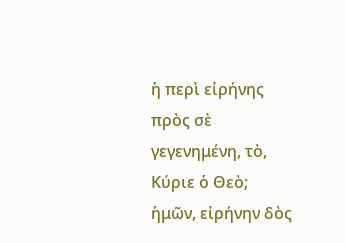ἡ περὶ εἰρήνης πρὸς σὲ γεγενημένη, τὸ, Κύριε ὁ Θεὸ;
ἡμῶν, εἰρήνην δὸς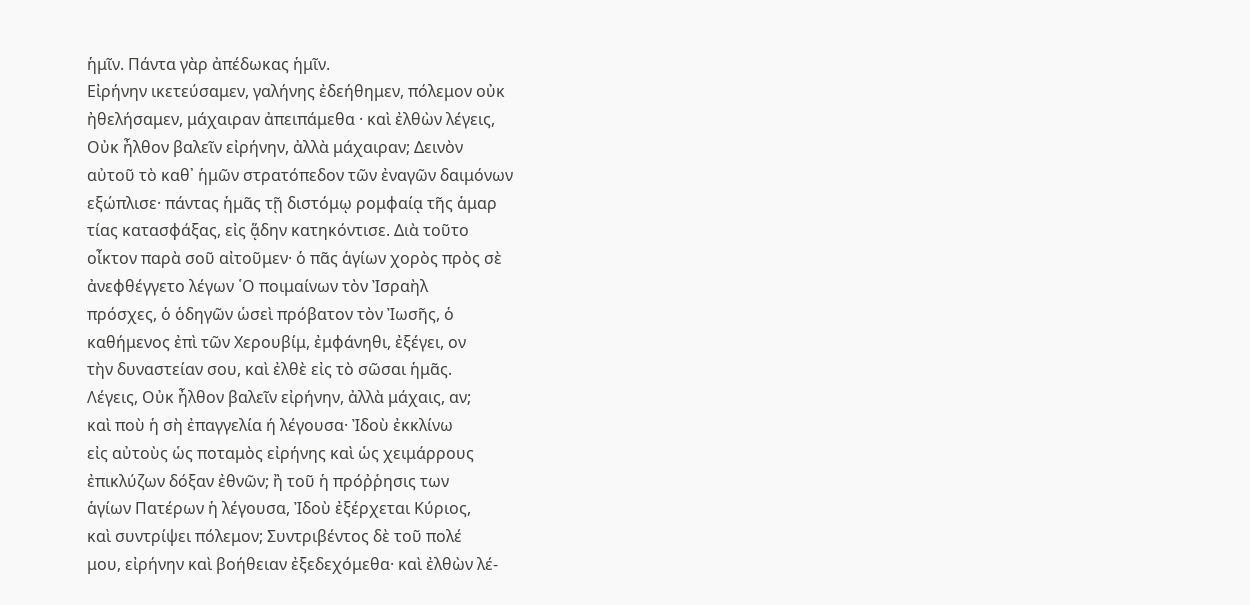ἡμῖν. Πάντα γὰρ ἀπέδωκας ἡμῖν.
Εἰρήνην ικετεύσαμεν, γαλήνης ἐδεήθημεν, πόλεμον οὐκ
ἠθελήσαμεν, μάχαιραν ἀπειπάμεθα · καὶ ἐλθὼν λέγεις,
Οὐκ ἦλθον βαλεῖν εἰρήνην, ἀλλὰ μάχαιραν; Δεινὸν
αὐτοῦ τὸ καθ᾿ ἡμῶν στρατόπεδον τῶν ἐναγῶν δαιμόνων
εξώπλισε· πάντας ἡμᾶς τῇ διστόμῳ ρομφαίᾳ τῆς ἁμαρ
τίας κατασφάξας, εἰς ᾅδην κατηκόντισε. Διὰ τοῦτο
οἶκτον παρὰ σοῦ αἰτοῦμεν· ὁ πᾶς ἁγίων χορὸς πρὸς σὲ
ἀνεφθέγγετο λέγων ῾Ο ποιμαίνων τὸν Ἰσραὴλ
πρόσχες, ὁ ὁδηγῶν ὡσεὶ πρόβατον τὸν Ἰωσῆς, ὁ
καθήμενος ἐπὶ τῶν Χερουβίμ, ἐμφάνηθι, ἐξέγει, ον
τὴν δυναστείαν σου, καὶ ἐλθὲ εἰς τὸ σῶσαι ἡμᾶς.
Λέγεις, Οὐκ ἦλθον βαλεῖν εἰρήνην, ἀλλὰ μάχαις, αν;
καὶ ποὺ ἡ σὴ ἐπαγγελία ή λέγουσα· Ἰδοὺ ἐκκλίνω
εἰς αὐτοὺς ὡς ποταμὸς εἰρήνης καὶ ὡς χειμάρρους
ἐπικλύζων δόξαν ἐθνῶν; ἢ τοῦ ἡ πρόῤῥησις των
ἁγίων Πατέρων ἡ λέγουσα, Ἰδοὺ ἐξέρχεται Κύριος,
καὶ συντρίψει πόλεμον; Συντριβέντος δὲ τοῦ πολέ
μου, εἰρήνην καὶ βοήθειαν ἐξεδεχόμεθα· καὶ ἐλθὼν λέ-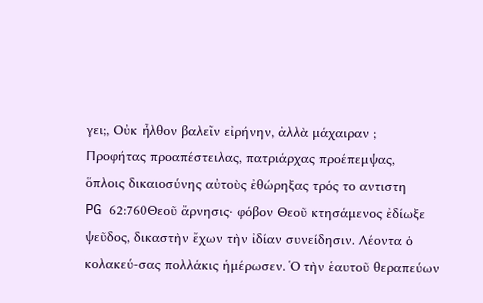γει;, Οὐκ ἦλθον βαλεῖν εἰρήνην, ἀλλὰ μάχαιραν ;
Προφήτας προαπέστειλας, πατριάρχας προέπεμψας,
ὅπλοις δικαιοσύνης αὐτοὺς ἐθώρηξας τρός το αντιστη
PG 62:760Θεοῦ ἄρνησις· φόβον Θεοῦ κτησάμενος ἐδίωξε ψεῦδος, δικαστὴν ἔχων τὴν ἰδίαν συνείδησιν. Λέοντα ὁ κολακεύ-σας πολλάκις ἡμέρωσεν. Ὁ τὴν ἑαυτοῦ θεραπεύων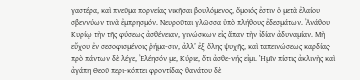γαστέρα, καὶ πνεῦμα πορνείας νικῆσαι βουλόμενος, ὅμοιός ἐστιν ὁ μετὰ ἐλαίου σβεννύων τινὰ ἐμπρησμόν. Νευροῦται γλῶσσα ὑπὸ πλήθους ἐδεσμάτων. Ἀνάθου Κυρίῳ τὴν τῆς φύσεως ἀσθένειαν, γινώσκων εἰς ἅπαν τὴν ἰδίαν ἀδυναμίαν. Μὴ εὔχου ἐν σεσοφισμένοις ῥήμα-σιν, ἀλλ’ ἐξ ὅλης ψυχῆς, καὶ ταπεινώσεως καρδίας· πρὸ πάντων δὲ λέγε, Ἐλέησόν με, Κύριε, ὅτι ἀσθε-νής εἰμι. Ἡμῖν πίστις ἀκλινὴς καὶ ἀγάπη Θεοῦ περι-κόπτει φροντίδας· θανάτου δὲ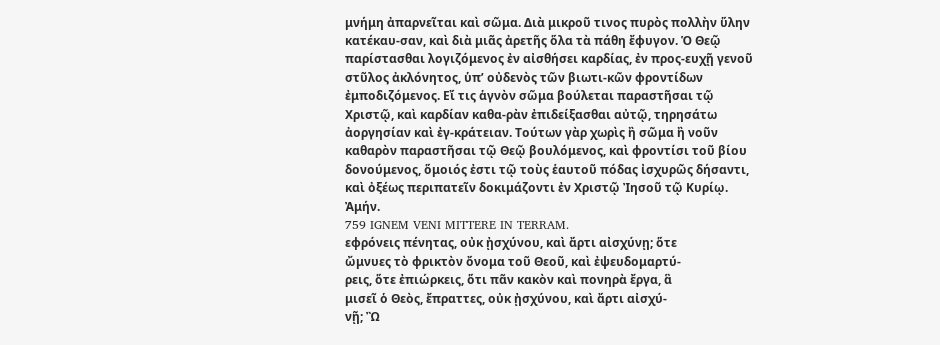μνήμη ἀπαρνεῖται καὶ σῶμα. Διὰ μικροῦ τινος πυρὸς πολλὴν ὕλην κατέκαυ-σαν, καὶ διὰ μιᾶς ἀρετῆς ὅλα τὰ πάθη ἔφυγον. Ὁ Θεῷ παρίστασθαι λογιζόμενος ἐν αἰσθήσει καρδίας, ἐν προς-ευχῇ γενοῦ στῦλος ἀκλόνητος, ὑπ’ οὐδενὸς τῶν βιωτι-κῶν φροντίδων ἐμποδιζόμενος. Εἴ τις ἁγνὸν σῶμα βούλεται παραστῆσαι τῷ Χριστῷ, καὶ καρδίαν καθα-ρὰν ἐπιδείξασθαι αὐτῷ, τηρησάτω ἀοργησίαν καὶ ἐγ-κράτειαν. Τούτων γὰρ χωρὶς ἢ σῶμα ἢ νοῦν καθαρὸν παραστῆσαι τῷ Θεῷ βουλόμενος, καὶ φροντίσι τοῦ βίου δονούμενος, ὅμοιός ἐστι τῷ τοὺς ἑαυτοῦ πόδας ἰσχυρῶς δήσαντι, καὶ ὀξέως περιπατεῖν δοκιμάζοντι ἐν Χριστῷ Ἰησοῦ τῷ Κυρίῳ. Ἀμήν.
759 IGNEM VENI MITTERE IN TERRAM.
εφρόνεις πένητας, οὐκ ᾐσχύνου, καὶ ἄρτι αἰσχύνῃ; ὅτε
ὤμνυες τὸ φρικτὸν ὄνομα τοῦ Θεοῦ, καὶ ἐψευδομαρτύ-
ρεις, ὅτε ἐπιώρκεις, ὅτι πᾶν κακὸν καὶ πονηρὰ ἔργα, ἃ
μισεῖ ὁ Θεὸς, ἔπραττες, οὐκ ᾐσχύνου, καὶ ἄρτι αἰσχύ-
νῇ; Ὢ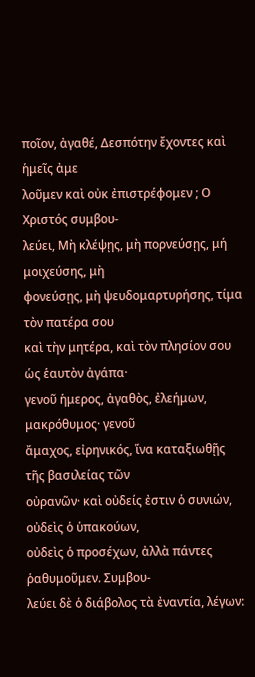ποῖον, ἀγαθέ, Δεσπότην ἔχοντες καὶ ἡμεῖς ἀμε
λοῦμεν καὶ οὐκ ἐπιστρέφομεν ; Ο Χριστός συμβου-
λεύει, Μὴ κλέψῃς, μὴ πορνεύσῃς, μή μοιχεύσης, μὴ
φονεύσῃς, μὴ ψευδομαρτυρήσης, τίμα τὸν πατέρα σου
καὶ τὴν μητέρα, καὶ τὸν πλησίον σου ὡς ἑαυτὸν ἀγάπα·
γενοῦ ἡμερος, ἀγαθὸς, ἐλεήμων, μακρόθυμος· γενοῦ
ἄμαχος, εἰρηνικός, ἵνα καταξιωθῇς τῆς βασιλείας τῶν
οὐρανῶν· καὶ οὐδείς ἐστιν ὁ συνιών, οὐδεὶς ὁ ὑπακούων,
οὐδεὶς ὁ προσέχων, ἀλλὰ πάντες ῥαθυμοῦμεν. Συμβου-
λεύει δὲ ὁ διάβολος τὰ ἐναντία, λέγων: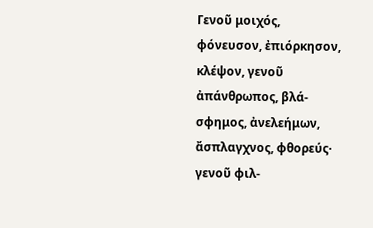Γενοῦ μοιχός,
φόνευσον, ἐπιόρκησον, κλέψον, γενοῦ ἀπάνθρωπος, βλά-
σφημος, ἀνελεήμων, ἄσπλαγχνος, φθορεύς· γενοῦ φιλ-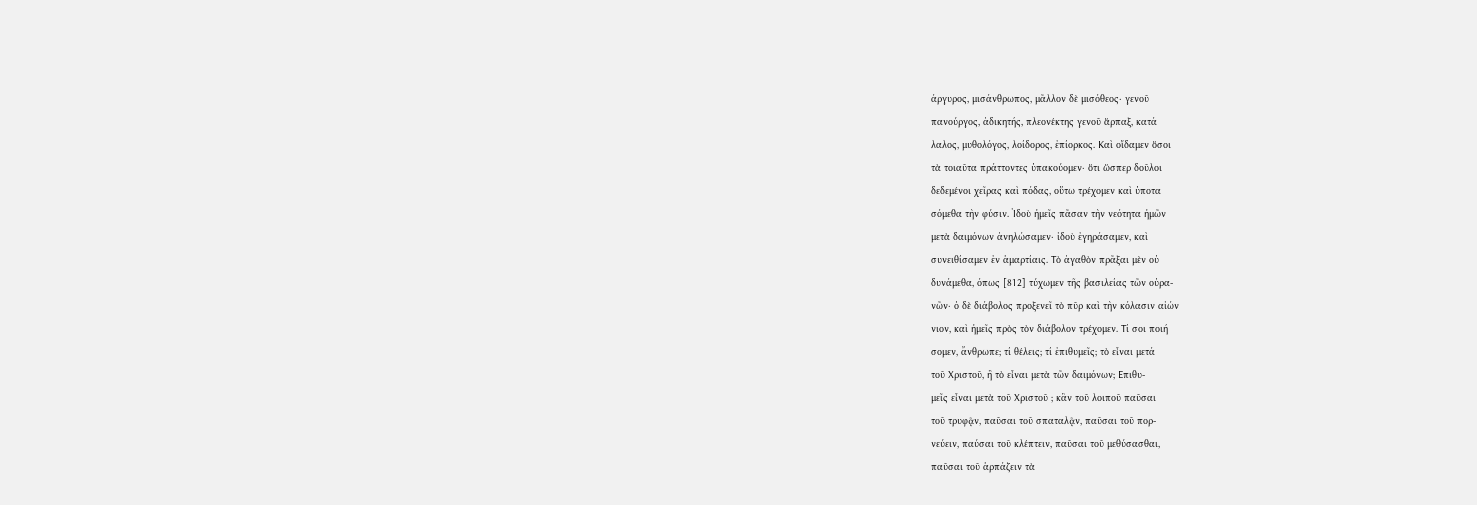άργυρος, μισάνθρωπος, μᾶλλον δὲ μισόθεος· γενοῦ
πανούργος, ἀδικητής, πλεονέκτης γενοῦ ἅρπαξ, κατά
λαλος, μυθολόγος, λοίδορος, ἐπίορκος. Καὶ οἴδαμεν ὅσοι
τὰ τοιαῦτα πράττοντες ὑπακούομεν· ὅτι ὥσπερ δοῦλοι
δεδεμένοι χεῖρας καὶ πόδας, οὕτω τρέχομεν καὶ ὑποτα
σόμεθα τὴν φύσιν. Ἰδοὺ ἡμεῖς πᾶσαν τὴν νεότητα ἡμῶν
μετὰ δαιμόνων ἀνηλώσαμεν· ἰδοὺ ἐγηράσαμεν, καὶ
συνειθίσαμεν ἐν ἁμαρτίαις. Τὸ ἀγαθὸν πρᾶξαι μὲν οὐ
δυνάμεθα, όπως [812] τύχωμεν τῆς βασιλείας τῶν οὐρα-
νῶν· ὁ δὲ διάβολος προξενεῖ τὸ πῦρ καὶ τὴν κόλασιν αἰών
νιον, καὶ ἡμεῖς πρὸς τὸν διάβολον τρέχομεν. Τί σοι ποιή
σομεν, ἄνθρωπε; τί θέλεις; τί ἐπιθυμεῖς; τὸ εἶναι μετά
τοῦ Χριστοῦ, ἢ τὸ εἶναι μετὰ τῶν δαιμόνων; Επιθυ-
μεῖς εἶναι μετὰ τοῦ Χριστοῦ ; κἂν τοῦ λοιποῦ παῦσαι
τοῦ τρυφᾷν, παῦσαι τοῦ σπαταλᾷν, παῦσαι τοῦ πορ-
νεύειν, παύσαι τοῦ κλέπτειν, παῦσαι τοῦ μεθύσασθαι,
παῦσαι τοῦ ἁρπάζειν τὰ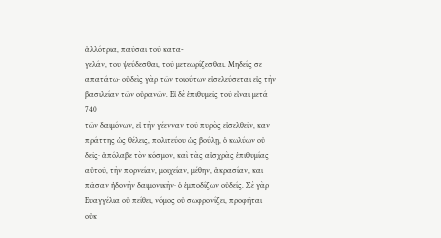ἀλλότρια, παῦσαι τοῦ κατα-
γελάν, του ψεύδεσθαι, τοῦ μετεωρίζεσθαι. Μηδείς σε
απατάτω· οὐδεὶς γὰρ τῶν τοιούτων εἰσελεύσεται εἰς τὴν
βασιλείαν τῶν οὐρανῶν. Εἰ δὲ ἐπιθυμεῖς τοῦ εἶναι μετά
740
τῶν δαιμόνων, εἰ τὴν γέενναν τοῦ πυρὸς εἰσελθεῖν, καν
πράττης ὡς θέλεις, πολιτεύου ὡς βούλῃ, ὁ κωλύων οὐ
δεῖς· ἀπόλαβε τὸν κόσμον, καὶ τὰς αἰσχρὰς ἐπιθυμίας
αὐτοῦ, τὴν πορνείαν, μοιχείαν, μέθην, ἀκρασίαν, και
πᾶσαν ἡδονὴν δαιμονικὴν· ὁ ἐμποδίζων οὐδείς. Σὲ γὰρ
Ευαγγέλια οὐ πείθει, νόμος οὐ σωφρονίζει, προφῆται
οὐκ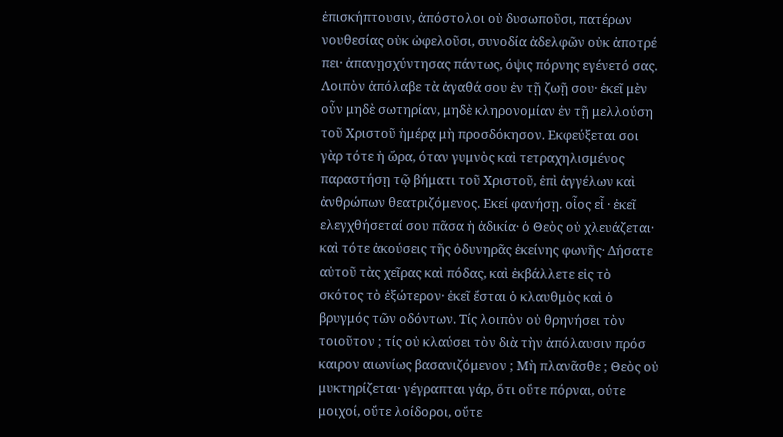ἐπισκήπτουσιν, ἀπόστολοι οὐ δυσωποῦσι, πατέρων
νουθεσίας οὐκ ὠφελοῦσι, συνοδία ἀδελφῶν οὐκ ἀποτρέ
πει· ἀπανῃσχύντησας πάντως, όψις πόρνης εγένετό σας.
Λοιπὸν ἀπόλαβε τὰ ἀγαθά σου ἐν τῇ ζωῇ σου· ἐκεῖ μὲν
οὖν μηδὲ σωτηρίαν, μηδὲ κληρονομίαν ἐν τῇ μελλούση
τοῦ Χριστοῦ ἡμέρᾳ μὴ προσδόκησον. Εκφεύξεται σοι
γὰρ τότε ἡ ὥρα, όταν γυμνὸς καὶ τετραχηλισμένος
παραστήσῃ τῷ βήματι τοῦ Χριστοῦ, ἐπὶ ἀγγέλων καὶ
ἀνθρώπων θεατριζόμενος. Εκεί φανήσῃ. οἷος εἶ · ἐκεῖ
ελεγχθήσεταί σου πᾶσα ἡ ἀδικία· ὁ Θεὸς οὐ χλευάζεται·
καὶ τότε ἀκούσεις τῆς ὀδυνηρᾶς ἐκείνης φωνῆς· Δήσατε
αὐτοῦ τὰς χεῖρας καὶ πόδας, καὶ ἐκβάλλετε εἰς τὸ
σκότος τὸ ἐξώτερον· ἐκεῖ ἔσται ὁ κλαυθμὸς καὶ ὁ
βρυγμός τῶν οδόντων. Τίς λοιπὸν οὐ θρηνήσει τὸν
τοιοῦτον ; τίς οὐ κλαύσει τὸν διὰ τὴν ἀπόλαυσιν πρόσ
καιρον αιωνίως βασανιζόμενον ; Μὴ πλανᾶσθε ; Θεὸς οὐ
μυκτηρίζεται· γέγραπται γάρ, ὅτι οὔτε πόρναι, ούτε
μοιχοί, οὔτε λοίδοροι, οὔτε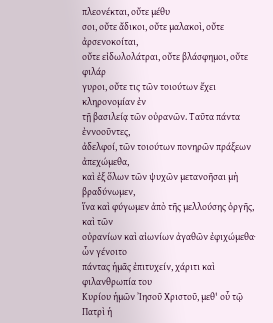πλεονέκται, οὔτε μέθυ
σοι, οὔτε ἄδικοι, οὔτε μαλακοὶ, οὔτε ἀρσενοκοίται,
οὔτε εἰδωλολάτραι, οὔτε βλάσφημοι, οὔτε φιλάρ
γυροι, οὔτε τις τῶν τοιούτων ἔχει κληρονομίαν ἐν
τῇ βασιλείᾳ τῶν οὐρανῶν. Ταῦτα πάντα ἐννοοῦντες,
ἀδελφοί, τῶν τοιούτων πονηρῶν πράξεων ἀπεχώμεθα,
καὶ ἐξ ὅλων τῶν ψυχῶν μετανοῆσαι μὴ βραδύνωμεν,
ἵνα καὶ φύγωμεν ἀπὸ τῆς μελλούσης ὀργῆς, καὶ τῶν
οὐρανίων καὶ αἰωνίων ἀγαθῶν ἐφιχώμεθα· ὧν γένοιτο
πάντας ἡμᾶς ἐπιτυχείν, χάριτι καὶ φιλανθρωπία του
Κυρίου ἡμῶν Ἰησοῦ Χριστοῦ, μεθ' οὗ τῷ Πατρὶ ἡ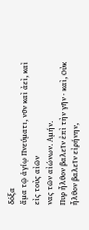δόξα
ἅμα τῷ ἁγίῳ Πνεύματι, νῦν καὶ ἀεὶ, καὶ εἰς τοὺς αἰῶν
νας τῶν αἰώνων. Αμήν.
Πυρ ἦλθον βαλεῖν ἐπὶ τὴν γῆν · καὶ, Οὐκ ἦλθον βαλεῖν εἰρήνην,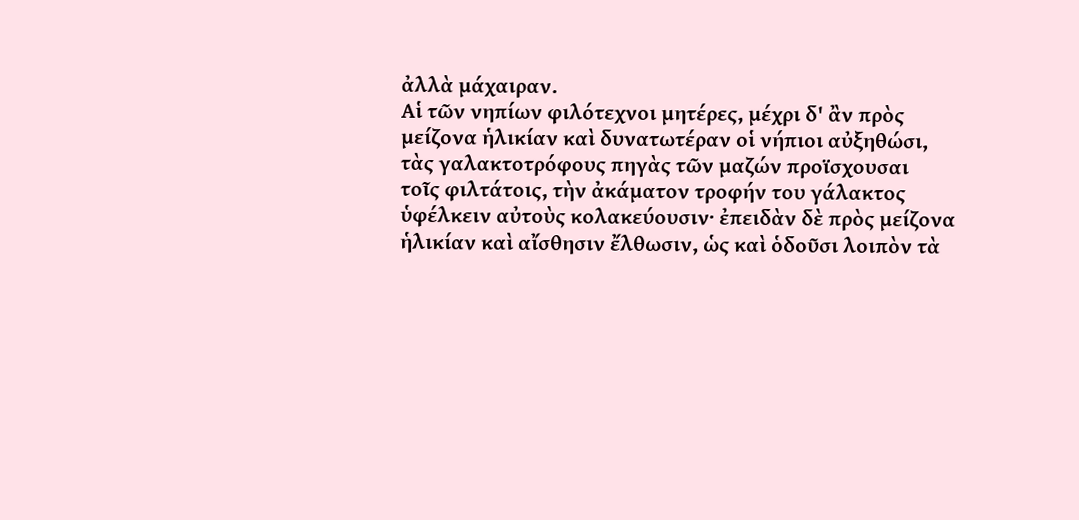ἀλλὰ μάχαιραν.
Αἱ τῶν νηπίων φιλότεχνοι μητέρες, μέχρι δ' ἂν πρὸς
μείζονα ἡλικίαν καὶ δυνατωτέραν οἱ νήπιοι αὐξηθώσι,
τὰς γαλακτοτρόφους πηγὰς τῶν μαζών προϊσχουσαι
τοῖς φιλτάτοις, τὴν ἀκάματον τροφήν του γάλακτος
ὑφέλκειν αὐτοὺς κολακεύουσιν· ἐπειδὰν δὲ πρὸς μείζονα
ἡλικίαν καὶ αἴσθησιν ἔλθωσιν, ὡς καὶ ὁδοῦσι λοιπὸν τὰ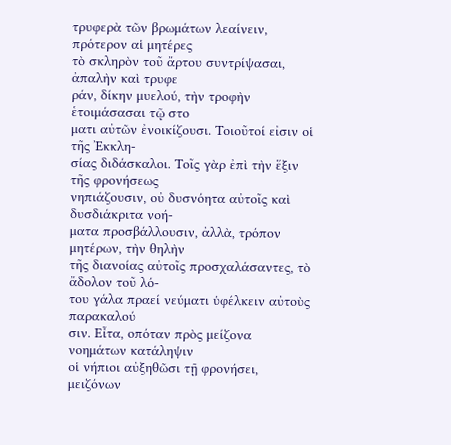τρυφερὰ τῶν βρωμάτων λεαίνειν, πρότερον αἱ μητέρες
τὸ σκληρὸν τοῦ ἄρτου συντρίψασαι, ἀπαλὴν καὶ τρυφε
ράν, δίκην μυελού, τὴν τροφὴν ἑτοιμάσασαι τῷ στο
ματι αὐτῶν ἐνοικίζουσι. Τοιοῦτοί εἰσιν οἱ τῆς Ἐκκλη-
σίας διδάσκαλοι. Τοῖς γὰρ ἐπὶ τὴν ἕξιν τῆς φρονήσεως
νηπιάζουσιν, οὐ δυσνόητα αὐτοῖς καὶ δυσδιάκριτα νοή-
ματα προσβάλλουσιν, ἀλλὰ, τρόπον μητέρων, τὴν θηλὴν
τῆς διανοίας αὐτοῖς προσχαλάσαντες, τὸ ἄδολον τοῦ λό-
του γάλα πραεί νεύματι ὑφέλκειν αὐτοὺς παρακαλού
σιν. Εἶτα, οπόταν πρὸς μείζονα νοημάτων κατάληψιν
οἱ νήπιοι αὐξηθῶσι τῇ φρονήσει, μειζόνων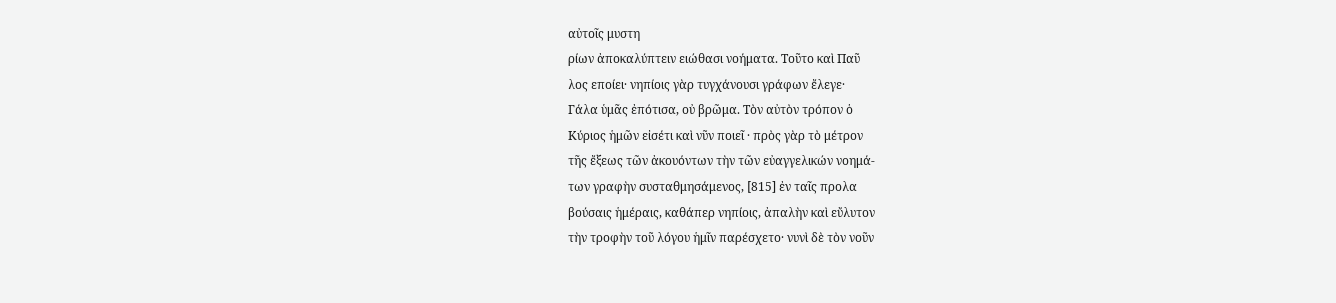αὐτοῖς μυστη
ρίων ἀποκαλύπτειν ειώθασι νοήματα. Τοῦτο καὶ Παῦ
λος εποίει· νηπίοις γὰρ τυγχάνουσι γράφων ἔλεγε·
Γάλα ὑμᾶς ἐπότισα, οὐ βρῶμα. Τὸν αὐτὸν τρόπον ὁ
Κύριος ἡμῶν εἰσέτι καὶ νῦν ποιεῖ · πρὸς γὰρ τὸ μέτρον
τῆς ἔξεως τῶν ἀκουόντων τὴν τῶν εὐαγγελικών νοημά-
των γραφὴν συσταθμησάμενος, [815] ἐν ταῖς προλα
βούσαις ἡμέραις, καθάπερ νηπίοις, ἀπαλὴν καὶ εὔλυτον
τὴν τροφὴν τοῦ λόγου ἡμῖν παρέσχετο· νυνὶ δὲ τὸν νοῦν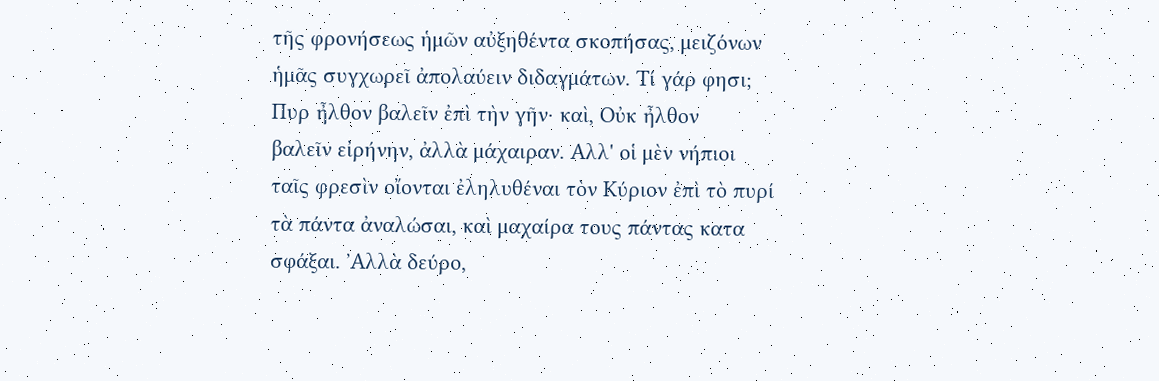τῆς φρονήσεως ἡμῶν αὐξηθέντα σκοπήσας, μειζόνων
ἡμᾶς συγχωρεῖ ἀπολαύειν διδαγμάτων. Τί γάρ φησι;
Πυρ ἦλθον βαλεῖν ἐπὶ τὴν γῆν· καὶ, Οὐκ ἦλθον
βαλεῖν εἰρήνην, ἀλλὰ μάχαιραν. Αλλ' οἱ μὲν νήπιοι
ταῖς φρεσὶν οἴονται ἐληλυθέναι τὸν Κύριον ἐπὶ τὸ πυρί
τὰ πάντα ἀναλώσαι, καὶ μαχαίρα τους πάντας κατα
σφάξαι. ᾿Αλλὰ δεύρο,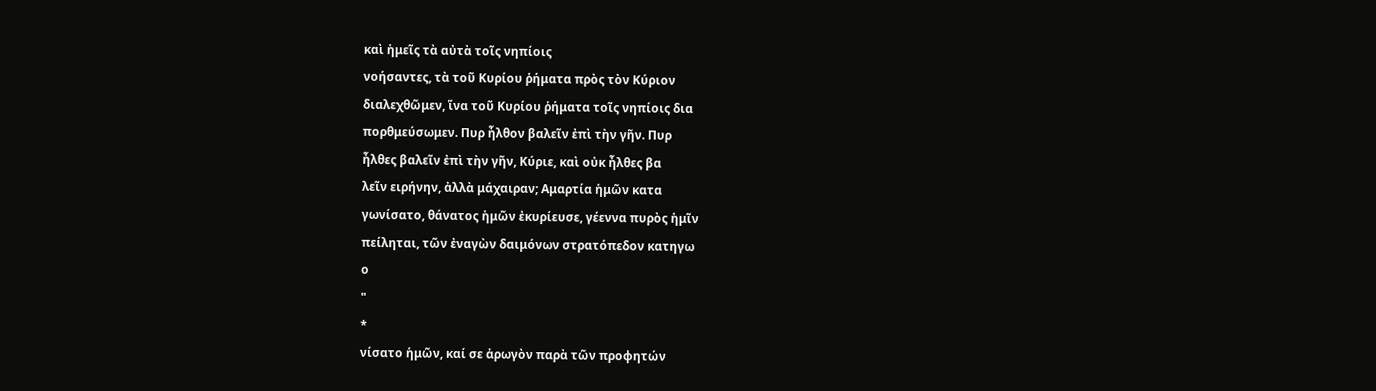καὶ ἡμεῖς τὰ αὐτὰ τοῖς νηπίοις
νοήσαντες, τὰ τοῦ Κυρίου ῥήματα πρὸς τὸν Κύριον
διαλεχθῶμεν, ἵνα τοῦ Κυρίου ῥήματα τοῖς νηπίοις δια
πορθμεύσωμεν. Πυρ ἦλθον βαλεῖν ἐπὶ τὴν γῆν. Πυρ
ἦλθες βαλεῖν ἐπὶ τὴν γῆν, Κύριε, καὶ οὐκ ἦλθες βα
λεῖν ειρήνην, ἀλλὰ μάχαιραν; Αμαρτία ἡμῶν κατα
γωνίσατο, θάνατος ἡμῶν ἐκυρίευσε, γέεννα πυρὸς ἡμῖν
πείληται, τῶν ἐναγὼν δαιμόνων στρατόπεδον κατηγω
ο
"
*
νίσατο ἡμῶν, καί σε ἀρωγὸν παρὰ τῶν προφητών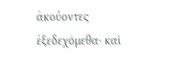ἀκούοντες ἐξεδεχόμεθα· καὶ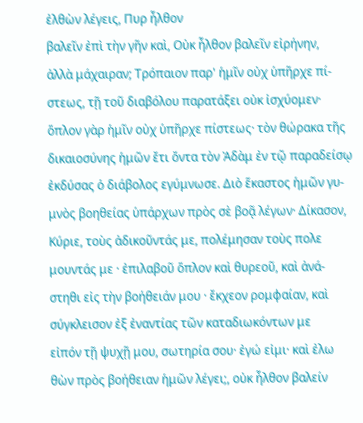ἐλθὼν λέγεις, Πυρ ἦλθον
βαλεῖν ἐπὶ τὴν γῆν καὶ, Οὐκ ἦλθον βαλεῖν εἰρήνην,
ἀλλὰ μάχαιραν; Τρόπαιον παρ' ἡμῖν οὐχ ὑπῆρχε πί-
στεως, τῇ τοῦ διαβόλου παρατάξει οὐκ ἰσχύομεν·
ὅπλον γὰρ ἡμῖν οὐχ ὑπῆρχε πίστεως· τὸν θώρακα τῆς
δικαιοσύνης ἡμῶν ἔτι ὄντα τὸν Ἀδὰμ ἐν τῷ παραδείσῳ
ἐκδύσας ὁ διάβολος εγύμνωσε. Διὸ ἕκαστος ἡμῶν γυ-
μνὸς βοηθείας ὑπάρχων πρὸς σὲ βοᾷ λέγων· Δίκασον,
Κύριε, τοὺς ἀδικοῦντάς με, πολέμησαν τοὺς πολε
μουντάς με · ἐπιλαβοῦ ὅπλον καὶ θυρεοῦ, καὶ ἀνά-
στηθι εἰς τὴν βοήθειάν μου · ἔκχεον ρομφαίαν, καὶ
σύγκλεισον ἐξ ἐναντίας τῶν καταδιωκόντων με
εἰπόν τῇ ψυχῇ μου, σωτηρία σου· ἐγώ εἰμι· καὶ ἐλω
θὼν πρὸς βοήθειαν ἡμῶν λέγει;, οὐκ ἦλθον βαλείν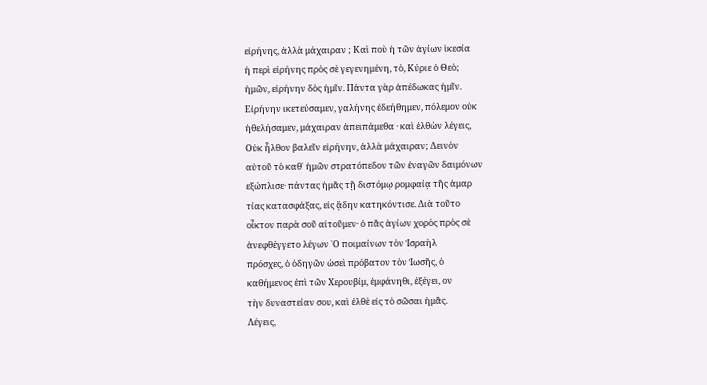εἰρήνης, ἀλλὰ μάχαιραν ; Καὶ ποὺ ἡ τῶν ἁγίων ἱκεσία
ἡ περὶ εἰρήνης πρὸς σὲ γεγενημένη, τὸ, Κύριε ὁ Θεὸ;
ἡμῶν, εἰρήνην δὸς ἡμῖν. Πάντα γὰρ ἀπέδωκας ἡμῖν.
Εἰρήνην ικετεύσαμεν, γαλήνης ἐδεήθημεν, πόλεμον οὐκ
ἠθελήσαμεν, μάχαιραν ἀπειπάμεθα · καὶ ἐλθὼν λέγεις,
Οὐκ ἦλθον βαλεῖν εἰρήνην, ἀλλὰ μάχαιραν; Δεινὸν
αὐτοῦ τὸ καθ᾿ ἡμῶν στρατόπεδον τῶν ἐναγῶν δαιμόνων
εξώπλισε· πάντας ἡμᾶς τῇ διστόμῳ ρομφαίᾳ τῆς ἁμαρ
τίας κατασφάξας, εἰς ᾅδην κατηκόντισε. Διὰ τοῦτο
οἶκτον παρὰ σοῦ αἰτοῦμεν· ὁ πᾶς ἁγίων χορὸς πρὸς σὲ
ἀνεφθέγγετο λέγων ῾Ο ποιμαίνων τὸν Ἰσραὴλ
πρόσχες, ὁ ὁδηγῶν ὡσεὶ πρόβατον τὸν Ἰωσῆς, ὁ
καθήμενος ἐπὶ τῶν Χερουβίμ, ἐμφάνηθι, ἐξέγει, ον
τὴν δυναστείαν σου, καὶ ἐλθὲ εἰς τὸ σῶσαι ἡμᾶς.
Λέγεις,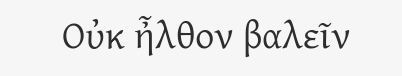Οὐκ ἦλθον βαλεῖν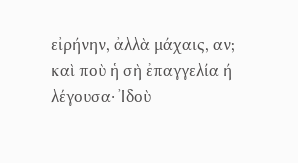εἰρήνην, ἀλλὰ μάχαις, αν;
καὶ ποὺ ἡ σὴ ἐπαγγελία ή λέγουσα· Ἰδοὺ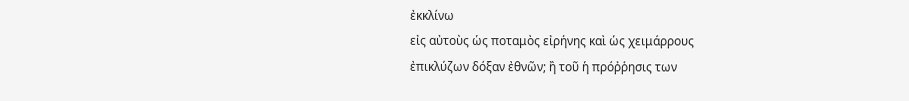ἐκκλίνω
εἰς αὐτοὺς ὡς ποταμὸς εἰρήνης καὶ ὡς χειμάρρους
ἐπικλύζων δόξαν ἐθνῶν; ἢ τοῦ ἡ πρόῤῥησις των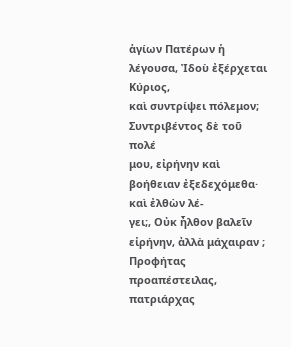ἁγίων Πατέρων ἡ λέγουσα, Ἰδοὺ ἐξέρχεται Κύριος,
καὶ συντρίψει πόλεμον; Συντριβέντος δὲ τοῦ πολέ
μου, εἰρήνην καὶ βοήθειαν ἐξεδεχόμεθα· καὶ ἐλθὼν λέ-
γει;, Οὐκ ἦλθον βαλεῖν εἰρήνην, ἀλλὰ μάχαιραν ;
Προφήτας προαπέστειλας, πατριάρχας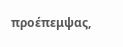προέπεμψας,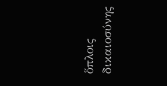ὅπλοις δικαιοσύνης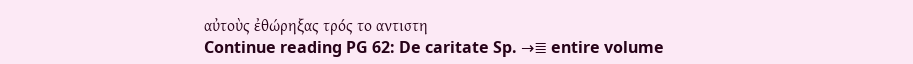αὐτοὺς ἐθώρηξας τρός το αντιστη
Continue reading PG 62: De caritate Sp. →≣ entire volume